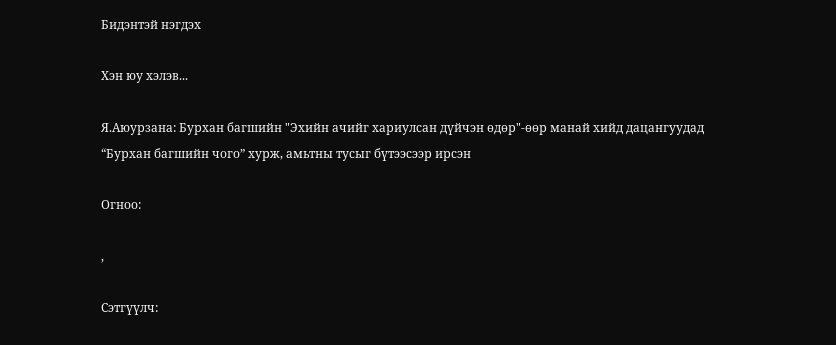Бидэнтэй нэгдэх

Хэн юу хэлэв...

Я.Аюурзана: Бурхан багшийн "Эхийн ачийг хариулсан дүйчэн өдөр"-өөр манай хийд дацангуудад “Бурхан багшийн чого” хурж, амьтны тусыг бүтээсээр ирсэн

Огноо:

,

Сэтгүүлч: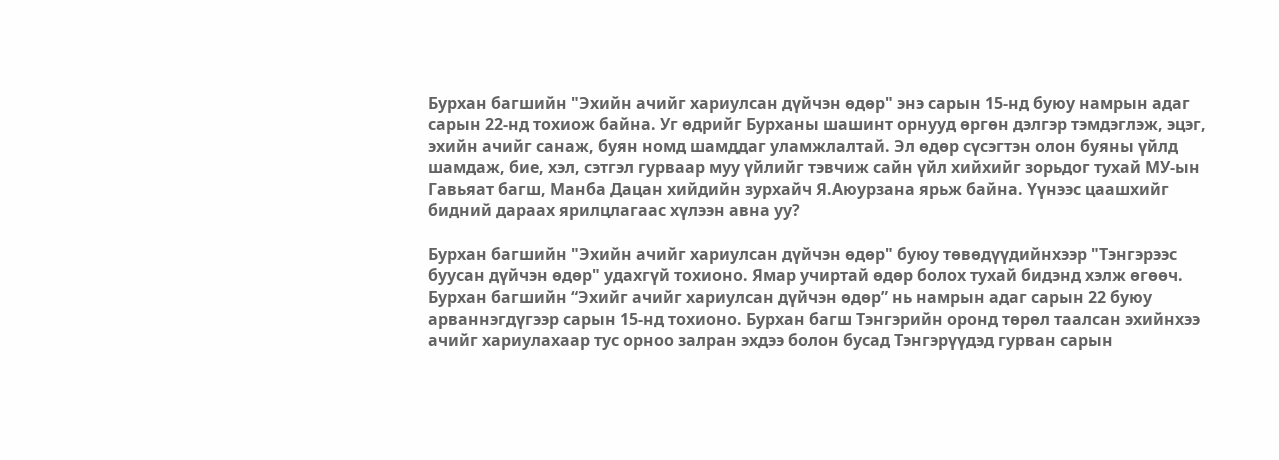Бурхан багшийн "Эхийн ачийг хариулсан дүйчэн өдөр" энэ сарын 15-нд буюу намрын адаг сарын 22-нд тохиож байна. Уг өдрийг Бурханы шашинт орнууд өргөн дэлгэр тэмдэглэж, эцэг, эхийн ачийг санаж, буян номд шамддаг уламжлалтай. Эл өдөр сүсэгтэн олон буяны үйлд шамдаж, бие, хэл, сэтгэл гурваар муу үйлийг тэвчиж сайн үйл хийхийг зорьдог тухай МУ-ын Гавьяат багш, Манба Дацан хийдийн зурхайч Я.Аюурзана ярьж байна. Үүнээс цаашхийг бидний дараах ярилцлагаас хүлээн авна уу?

Бурхан багшийн "Эхийн ачийг хариулсан дүйчэн өдөр" буюу төвөдүүдийнхээр "Тэнгэрээс буусан дүйчэн өдөр" удахгүй тохионо. Ямар учиртай өдөр болох тухай бидэнд хэлж өгөөч.
Бурхан багшийн “Эхийг ачийг хариулсан дүйчэн өдөр” нь намрын адаг сарын 22 буюу арваннэгдүгээр сарын 15-нд тохионо. Бурхан багш Тэнгэрийн оронд төрөл таалсан эхийнхээ ачийг хариулахаар тус орноо залран эхдээ болон бусад Тэнгэрүүдэд гурван сарын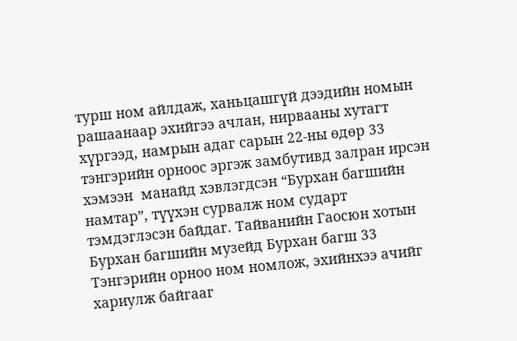турш ном айлдаж, ханьцашгүй дээдийн номын рашаанаар эхийгээ ачлан, нирвааны хутагт хүргээд, намрын адаг сарын 22-ны өдөр 33 тэнгэрийн орноос эргэж замбутивд залран ирсэн хэмээн  манайд хэвлэгдсэн “Бурхан багшийн намтар”, түүхэн сурвалж ном сударт тэмдэглэсэн байдаг. Тайванийн Гаосюн хотын Бурхан багшийн музейд Бурхан багш 33 Тэнгэрийн орноо ном номлож, эхийнхээ ачийг хариулж байгааг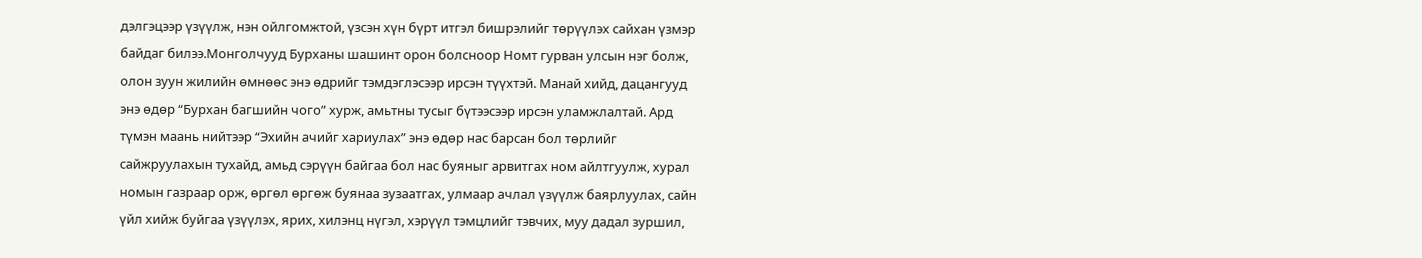дэлгэцээр үзүүлж, нэн ойлгомжтой, үзсэн хүн бүрт итгэл бишрэлийг төрүүлэх сайхан үзмэр байдаг билээ.Монголчууд Бурханы шашинт орон болсноор Номт гурван улсын нэг болж, олон зуун жилийн өмнөөс энэ өдрийг тэмдэглэсээр ирсэн түүхтэй. Манай хийд, дацангууд энэ өдөр “Бурхан багшийн чого” хурж, амьтны тусыг бүтээсээр ирсэн уламжлалтай. Ард түмэн маань нийтээр “Эхийн ачийг хариулах” энэ өдөр нас барсан бол төрлийг сайжруулахын тухайд, амьд сэрүүн байгаа бол нас буяныг арвитгах ном айлтгуулж, хурал номын газраар орж, өргөл өргөж буянаа зузаатгах, улмаар ачлал үзүүлж баярлуулах, сайн үйл хийж буйгаа үзүүлэх, ярих, хилэнц нүгэл, хэрүүл тэмцлийг тэвчих, муу дадал зуршил,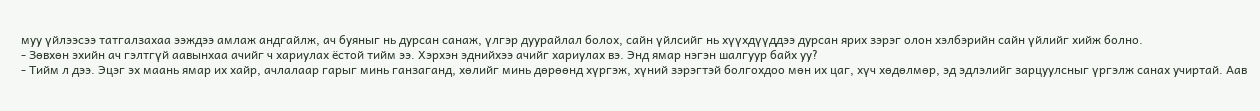муу үйлээсээ татгалзахаа ээждээ амлаж андгайлж, ач буяныг нь дурсан санаж, үлгэр дуурайлал болох, сайн үйлсийг нь хүүхдүүддээ дурсан ярих зэрэг олон хэлбэрийн сайн үйлийг хийж болно.
- Зөвхөн эхийн ач гэлтгүй аавынхаа ачийг ч хариулах ёстой тийм ээ. Хэрхэн эднийхээ ачийг хариулах вэ. Энд ямар нэгэн шалгуур байх уу?
- Тийм л дээ. Эцэг эх маань ямар их хайр, ачлалаар гарыг минь ганзаганд, хөлийг минь дөрөөнд хүргэж, хүний зэрэгтэй болгохдоо мөн их цаг, хүч хөдөлмөр, эд эдлэлийг зарцуулсныг үргэлж санах учиртай. Аав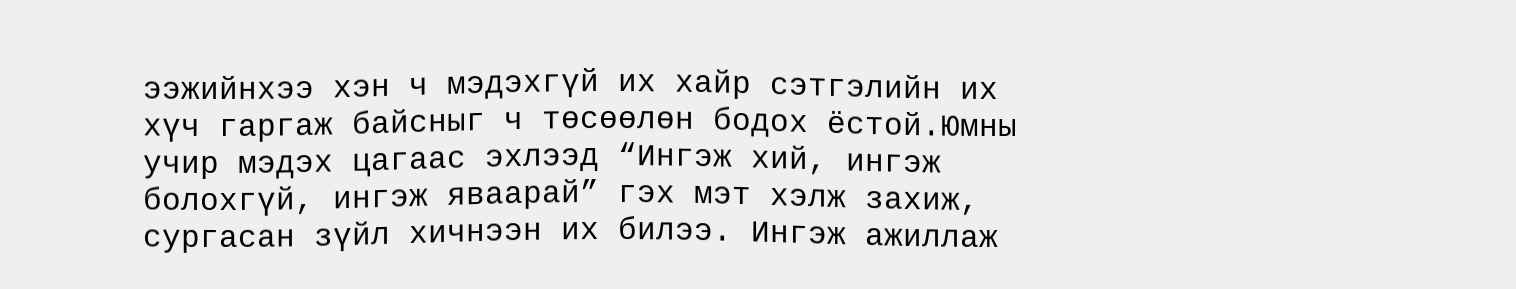ээжийнхээ хэн ч мэдэхгүй их хайр сэтгэлийн их хүч гаргаж байсныг ч төсөөлөн бодох ёстой.Юмны учир мэдэх цагаас эхлээд “Ингэж хий, ингэж болохгүй, ингэж яваарай” гэх мэт хэлж захиж, сургасан зүйл хичнээн их билээ. Ингэж ажиллаж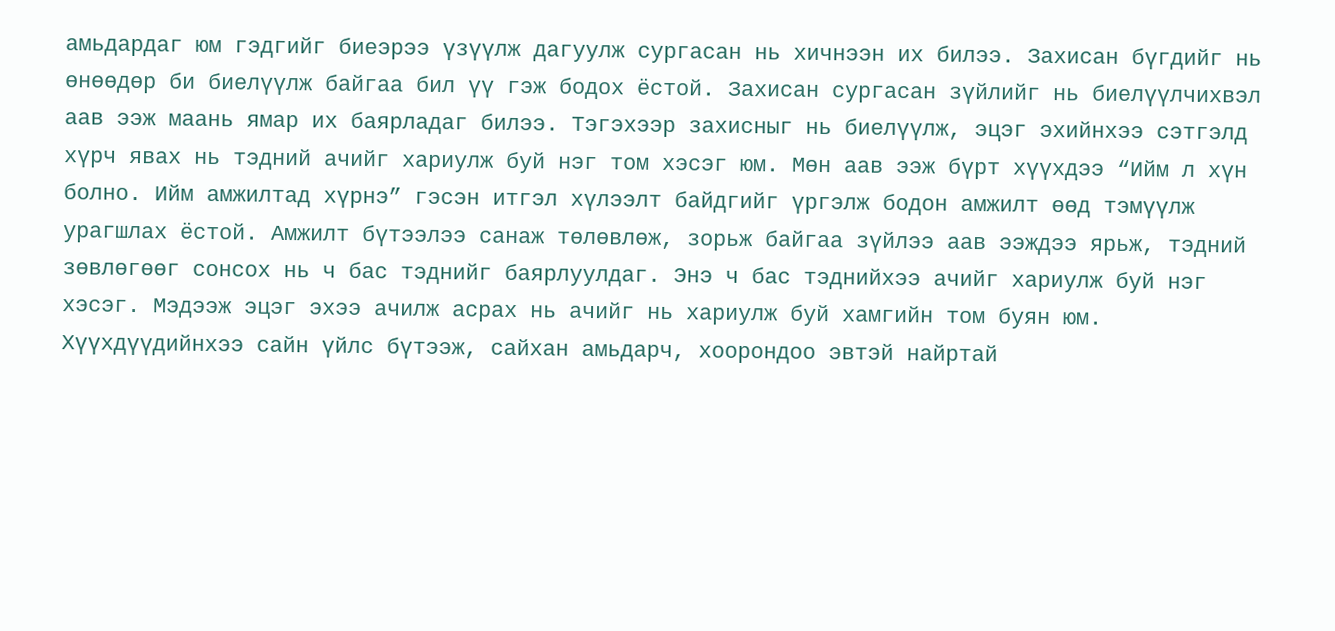амьдардаг юм гэдгийг биеэрээ үзүүлж дагуулж сургасан нь хичнээн их билээ. Захисан бүгдийг нь өнөөдөр би биелүүлж байгаа бил үү гэж бодох ёстой. Захисан сургасан зүйлийг нь биелүүлчихвэл аав ээж маань ямар их баярладаг билээ. Тэгэхээр захисныг нь биелүүлж, эцэг эхийнхээ сэтгэлд хүрч явах нь тэдний ачийг хариулж буй нэг том хэсэг юм. Мөн аав ээж бүрт хүүхдээ “Ийм л хүн болно. Ийм амжилтад хүрнэ” гэсэн итгэл хүлээлт байдгийг үргэлж бодон амжилт өөд тэмүүлж урагшлах ёстой. Амжилт бүтээлээ санаж төлөвлөж, зорьж байгаа зүйлээ аав ээждээ ярьж, тэдний зөвлөгөөг сонсох нь ч бас тэднийг баярлуулдаг. Энэ ч бас тэднийхээ ачийг хариулж буй нэг хэсэг. Мэдээж эцэг эхээ ачилж асрах нь ачийг нь хариулж буй хамгийн том буян юм. Хүүхдүүдийнхээ сайн үйлс бүтээж, сайхан амьдарч, хоорондоо эвтэй найртай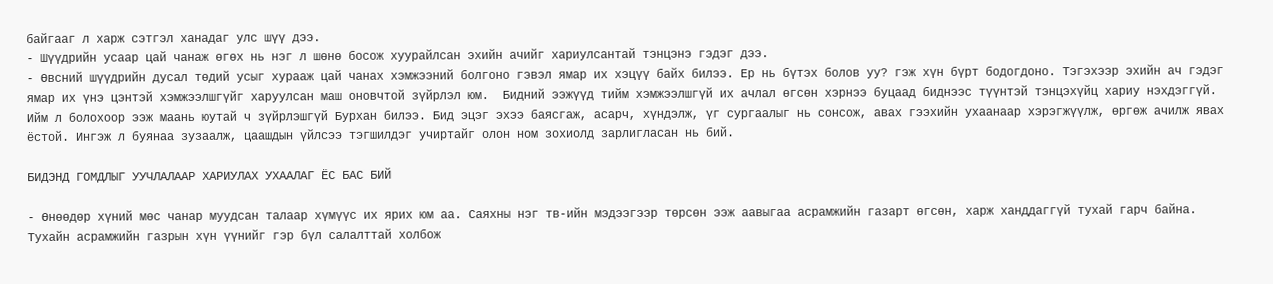байгааг л харж сэтгэл ханадаг улс шүү дээ.
- Шүүдрийн усаар цай чанаж өгөх нь нэг л шөнө босож хуурайлсан эхийн ачийг хариулсантай тэнцэнэ гэдэг дээ.
- Өвсний шүүдрийн дусал төдий усыг хурааж цай чанах хэмжээний болгоно гэвэл ямар их хэцүү байх билээ. Ер нь бүтэх болов уу? гэж хүн бүрт бодогдоно. Тэгэхээр эхийн ач гэдэг ямар их үнэ цэнтэй хэмжээлшгүйг харуулсан маш оновчтой зүйрлэл юм.  Бидний ээжүүд тийм хэмжээлшгүй их ачлал өгсөн хэрнээ буцаад биднээс түүнтэй тэнцэхүйц хариу нэхдэггүй. Ийм л болохоор ээж маань юутай ч зүйрлэшгүй Бурхан билээ. Бид эцэг эхээ баясгаж, асарч, хүндэлж, үг сургаалыг нь сонсож, авах гээхийн ухаанаар хэрэгжүүлж, өргөж ачилж явах ёстой. Ингэж л буянаа зузаалж, цаашдын үйлсээ тэгшилдэг учиртайг олон ном зохиолд зарлигласан нь бий.

БИДЭНД ГОМДЛЫГ УУЧЛАЛААР ХАРИУЛАХ УХААЛАГ ЁС БАС БИЙ

- Өнөөдөр хүний мөс чанар муудсан талаар хүмүүс их ярих юм аа. Саяхны нэг тв-ийн мэдээгээр төрсөн ээж аавыгаа асрамжийн газарт өгсөн, харж ханддаггүй тухай гарч байна. Тухайн асрамжийн газрын хүн үүнийг гэр бүл салалттай холбож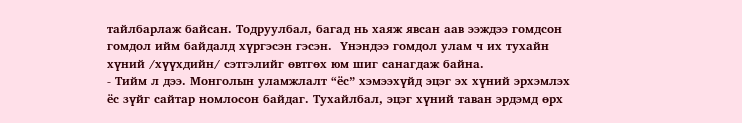тайлбарлаж байсан. Тодруулбал, багад нь хаяж явсан аав ээждээ гомдсон гомдол ийм байдалд хүргэсэн гэсэн.  Үнэндээ гомдол улам ч их тухайн хүний /хүүхдийн/ сэтгэлийг өвтгөх юм шиг санагдаж байна.
- Тийм л дээ. Монголын уламжлалт “ёс” хэмээхүйд эцэг эх хүний эрхэмлэх ёс зүйг сайтар номлосон байдаг. Тухайлбал, эцэг хүний таван эрдэмд өрх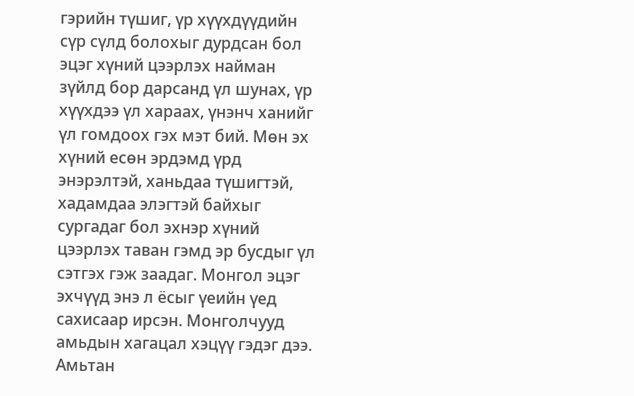гэрийн түшиг, үр хүүхдүүдийн сүр сүлд болохыг дурдсан бол эцэг хүний цээрлэх найман зүйлд бор дарсанд үл шунах, үр хүүхдээ үл хараах, үнэнч ханийг үл гомдоох гэх мэт бий. Мөн эх хүний есөн эрдэмд үрд энэрэлтэй, ханьдаа түшигтэй, хадамдаа элэгтэй байхыг сургадаг бол эхнэр хүний цээрлэх таван гэмд эр бусдыг үл сэтгэх гэж заадаг. Монгол эцэг эхчүүд энэ л ёсыг үеийн үед сахисаар ирсэн. Монголчууд амьдын хагацал хэцүү гэдэг дээ. Амьтан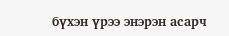бүхэн үрээ энэрэн асарч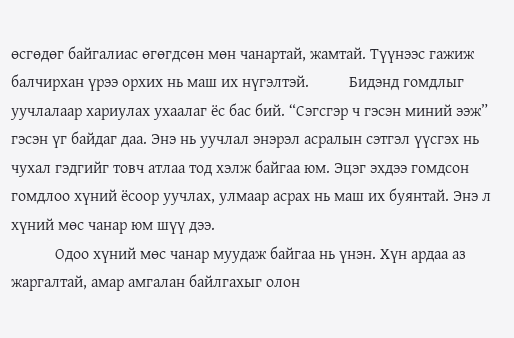өсгөдөг байгалиас өгөгдсөн мөн чанартай, жамтай. Түүнээс гажиж балчирхан үрээ орхих нь маш их нүгэлтэй.          Бидэнд гомдлыг уучлалаар хариулах ухаалаг ёс бас бий. “Сэгсгэр ч гэсэн миний ээж” гэсэн үг байдаг даа. Энэ нь уучлал энэрэл асралын сэтгэл үүсгэх нь чухал гэдгийг товч атлаа тод хэлж байгаа юм. Эцэг эхдээ гомдсон гомдлоо хүний ёсоор уучлах, улмаар асрах нь маш их буянтай. Энэ л хүний мөс чанар юм шүү дээ.
           Одоо хүний мөс чанар муудаж байгаа нь үнэн. Хүн ардаа аз жаргалтай, амар амгалан байлгахыг олон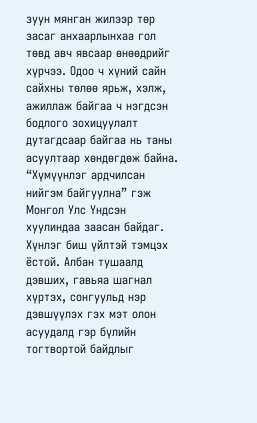зуун мянган жилээр төр засаг анхаарлынхаа гол төвд авч явсаар өнөөдрийг хүрчээ. Одоо ч хүний сайн сайхны төлөө ярьж, хэлж, ажиллаж байгаа ч нэгдсэн бодлого зохицуулалт дутагдсаар байгаа нь таны асуултаар хөндөгдөж байна. “Хүмүүнлэг ардчилсан нийгэм байгуулна” гэж Монгол Улс Үндсэн хуулиндаа заасан байдаг. Хүнлэг биш үйлтэй тэмцэх ёстой. Албан тушаалд дэвших, гавьяа шагнал хүртэх, сонгуульд нэр дэвшүүлэх гэх мэт олон асуудалд гэр бүлийн тогтвортой байдлыг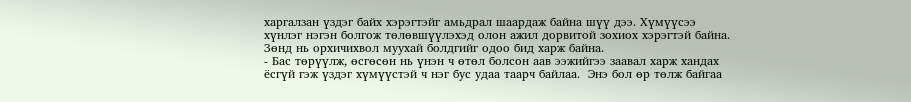харгалзан үздэг байх хэрэгтэйг амьдрал шаардаж байна шүү дээ. Хүмүүсээ хүнлэг нэгэн болгож төлөвшүүлэхэд олон ажил дорвитой зохиох хэрэгтэй байна. Зөнд нь орхичихвол муухай болдгийг одоо бид харж байна.
- Бас төрүүлж, өсгөсөн нь үнэн ч өтөл болсон аав ээжийгээ заавал харж хандах ёсгүй гэж үздэг хүмүүстэй ч нэг бус удаа таарч байлаа.  Энэ бол өр төлж байгаа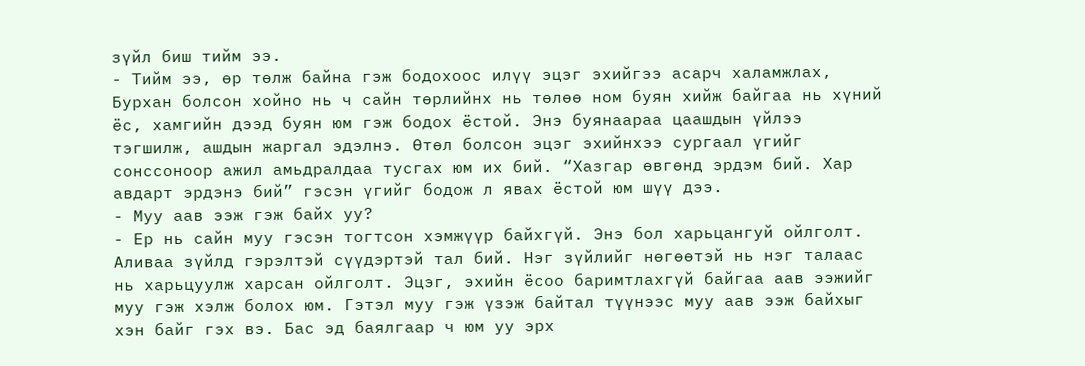зүйл биш тийм ээ.
- Тийм ээ, өр төлж байна гэж бодохоос илүү эцэг эхийгээ асарч халамжлах, Бурхан болсон хойно нь ч сайн төрлийнх нь төлөө ном буян хийж байгаа нь хүний ёс, хамгийн дээд буян юм гэж бодох ёстой. Энэ буянаараа цаашдын үйлээ тэгшилж, ашдын жаргал эдэлнэ. Өтөл болсон эцэг эхийнхээ сургаал үгийг сонссоноор ажил амьдралдаа тусгах юм их бий. “Хазгар өвгөнд эрдэм бий. Хар авдарт эрдэнэ бий” гэсэн үгийг бодож л явах ёстой юм шүү дээ.
- Муу аав ээж гэж байх уу?
- Ер нь сайн муу гэсэн тогтсон хэмжүүр байхгүй. Энэ бол харьцангуй ойлголт. Аливаа зүйлд гэрэлтэй сүүдэртэй тал бий. Нэг зүйлийг нөгөөтэй нь нэг талаас нь харьцуулж харсан ойлголт. Эцэг, эхийн ёсоо баримтлахгүй байгаа аав ээжийг муу гэж хэлж болох юм. Гэтэл муу гэж үзэж байтал түүнээс муу аав ээж байхыг хэн байг гэх вэ. Бас эд баялгаар ч юм уу эрх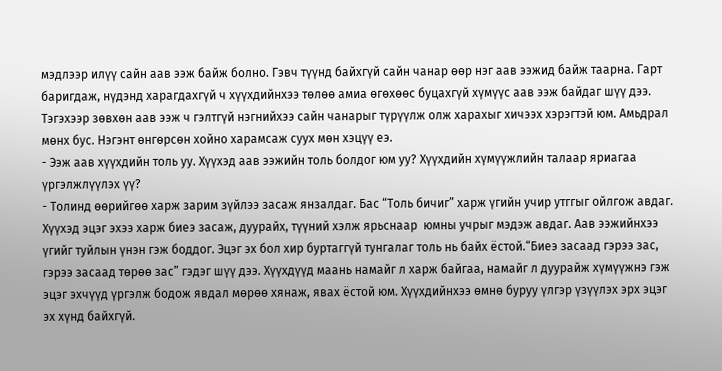мэдлээр илүү сайн аав ээж байж болно. Гэвч түүнд байхгүй сайн чанар өөр нэг аав ээжид байж таарна. Гарт баригдаж, нүдэнд харагдахгүй ч хүүхдийнхээ төлөө амиа өгөхөөс буцахгүй хүмүүс аав ээж байдаг шүү дээ. Тэгэхээр зөвхөн аав ээж ч гэлтгүй нэгнийхээ сайн чанарыг түрүүлж олж харахыг хичээх хэрэгтэй юм. Амьдрал мөнх бус. Нэгэнт өнгөрсөн хойно харамсаж суух мөн хэцүү еэ.
- Ээж аав хүүхдийн толь уу. Хүүхэд аав ээжийн толь болдог юм уу? Хүүхдийн хүмүүжлийн талаар яриагаа үргэлжлүүлэх үү?
- Толинд өөрийгөө харж зарим зүйлээ засаж янзалдаг. Бас “Толь бичиг” харж үгийн учир утггыг ойлгож авдаг. Хүүхэд эцэг эхээ харж биеэ засаж, дуурайх, түүний хэлж ярьснаар  юмны учрыг мэдэж авдаг. Аав ээжийнхээ үгийг туйлын үнэн гэж боддог. Эцэг эх бол хир буртаггүй тунгалаг толь нь байх ёстой.“Биеэ засаад гэрээ зас, гэрээ засаад төрөө зас” гэдэг шүү дээ. Хүүхдүүд маань намайг л харж байгаа, намайг л дуурайж хүмүүжнэ гэж эцэг эхчүүд үргэлж бодож явдал мөрөө хянаж, явах ёстой юм. Хүүхдийнхээ өмнө буруу үлгэр үзүүлэх эрх эцэг эх хүнд байхгүй.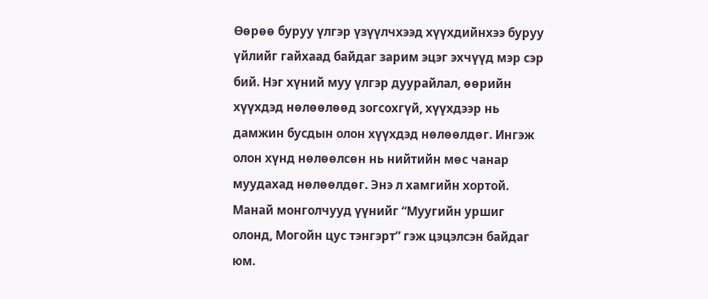Өөрөө буруу үлгэр үзүүлчхээд хүүхдийнхээ буруу үйлийг гайхаад байдаг зарим эцэг эхчүүд мэр сэр бий. Нэг хүний муу үлгэр дуурайлал, өөрийн хүүхдэд нөлөөлөөд зогсохгүй, хүүхдээр нь дамжин бусдын олон хүүхдэд нөлөөлдөг. Ингэж олон хүнд нөлөөлсөн нь нийтийн мөс чанар муудахад нөлөөлдөг. Энэ л хамгийн хортой. Манай монголчууд үүнийг “Муугийн уршиг олонд, Могойн цус тэнгэрт” гэж цэцэлсэн байдаг юм.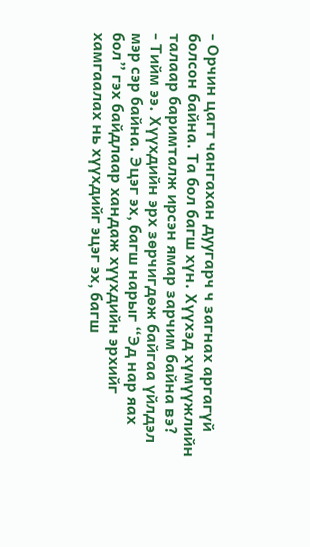- Орчин цагт чангахан дуугарч ч загнах аргагүй болсон байна. Та бол багш хүн. Хүүхэд хүмүүжлийн талаар баримталж ирсэн ямар зарчим байна вэ?
- Тийм ээ. Хүүхдийн эрх зөрчигдөж байгаа үйлдэл мэр сэр байна. Эцэг эх, багш нарыг “Эд нар яах бол” гэх байдлаар хандаж хүүхдийн эрхийг хамгаалах нь хүүхдийг эцэг эх, багш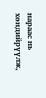нараас нь хөндийрүүлж,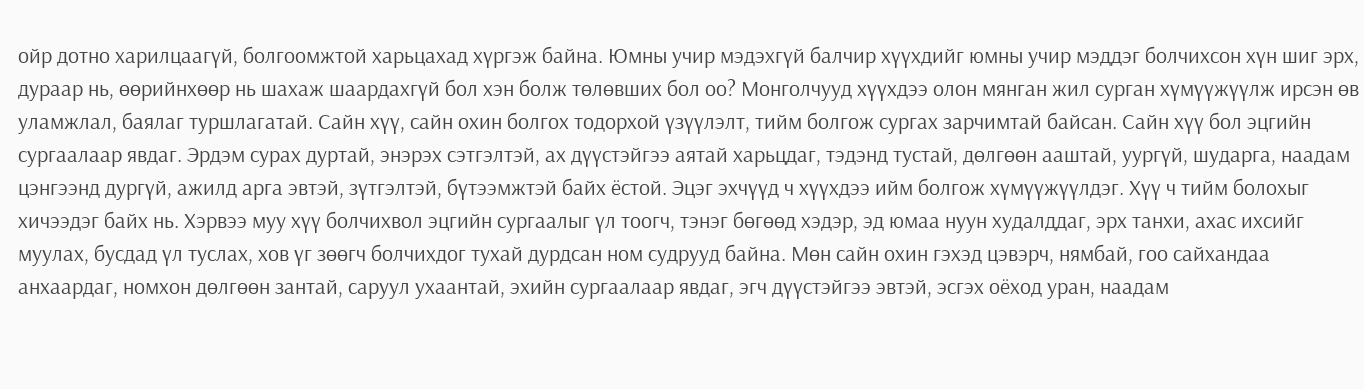ойр дотно харилцаагүй, болгоомжтой харьцахад хүргэж байна. Юмны учир мэдэхгүй балчир хүүхдийг юмны учир мэддэг болчихсон хүн шиг эрх, дураар нь, өөрийнхөөр нь шахаж шаардахгүй бол хэн болж төлөвших бол оо? Монголчууд хүүхдээ олон мянган жил сурган хүмүүжүүлж ирсэн өв уламжлал, баялаг туршлагатай. Сайн хүү, сайн охин болгох тодорхой үзүүлэлт, тийм болгож сургах зарчимтай байсан. Сайн хүү бол эцгийн сургаалаар явдаг. Эрдэм сурах дуртай, энэрэх сэтгэлтэй, ах дүүстэйгээ аятай харьцдаг, тэдэнд тустай, дөлгөөн ааштай, уургүй, шударга, наадам цэнгээнд дургүй, ажилд арга эвтэй, зүтгэлтэй, бүтээмжтэй байх ёстой. Эцэг эхчүүд ч хүүхдээ ийм болгож хүмүүжүүлдэг. Хүү ч тийм болохыг хичээдэг байх нь. Хэрвээ муу хүү болчихвол эцгийн сургаалыг үл тоогч, тэнэг бөгөөд хэдэр, эд юмаа нуун худалддаг, эрх танхи, ахас ихсийг муулах, бусдад үл туслах, хов үг зөөгч болчихдог тухай дурдсан ном судрууд байна. Мөн сайн охин гэхэд цэвэрч, нямбай, гоо сайхандаа анхаардаг, номхон дөлгөөн зантай, саруул ухаантай, эхийн сургаалаар явдаг, эгч дүүстэйгээ эвтэй, эсгэх оёход уран, наадам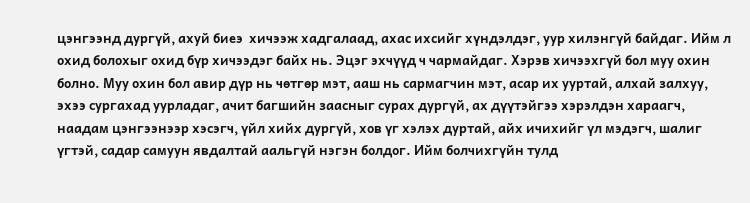цэнгээнд дургүй, ахуй биеэ  хичээж хадгалаад, ахас ихсийг хүндэлдэг, уур хилэнгүй байдаг. Ийм л охид болохыг охид бүр хичээдэг байх нь. Эцэг эхчүүд ч чармайдаг. Хэрэв хичээхгүй бол муу охин болно. Муу охин бол авир дүр нь чөтгөр мэт, ааш нь сармагчин мэт, асар их ууртай, алхай залхуу, эхээ сургахад уурладаг, ачит багшийн заасныг сурах дургүй, ах дүүтэйгээ хэрэлдэн хараагч, наадам цэнгээнээр хэсэгч, үйл хийх дургүй, хов үг хэлэх дуртай, айх ичихийг үл мэдэгч, шалиг үгтэй, садар самуун явдалтай аальгүй нэгэн болдог. Ийм болчихгүйн тулд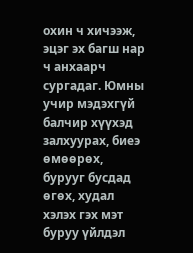охин ч хичээж, эцэг эх багш нар ч анхаарч сургадаг. Юмны учир мэдэхгүй балчир хүүхэд залхуурах, биеэ  өмөөрөх, бурууг бусдад өгөх, худал хэлэх гэх мэт буруу үйлдэл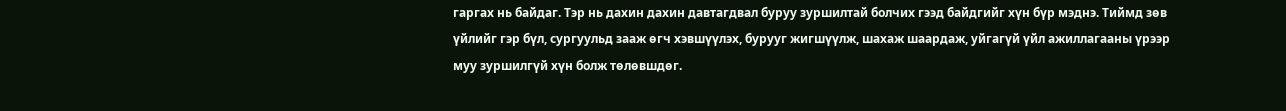гаргах нь байдаг. Тэр нь дахин дахин давтагдвал буруу зуршилтай болчих гээд байдгийг хүн бүр мэднэ. Тиймд зөв үйлийг гэр бүл, сургуульд зааж өгч хэвшүүлэх, бурууг жигшүүлж, шахаж шаардаж, уйгагүй үйл ажиллагааны үрээр муу зуршилгүй хүн болж төлөвшдөг.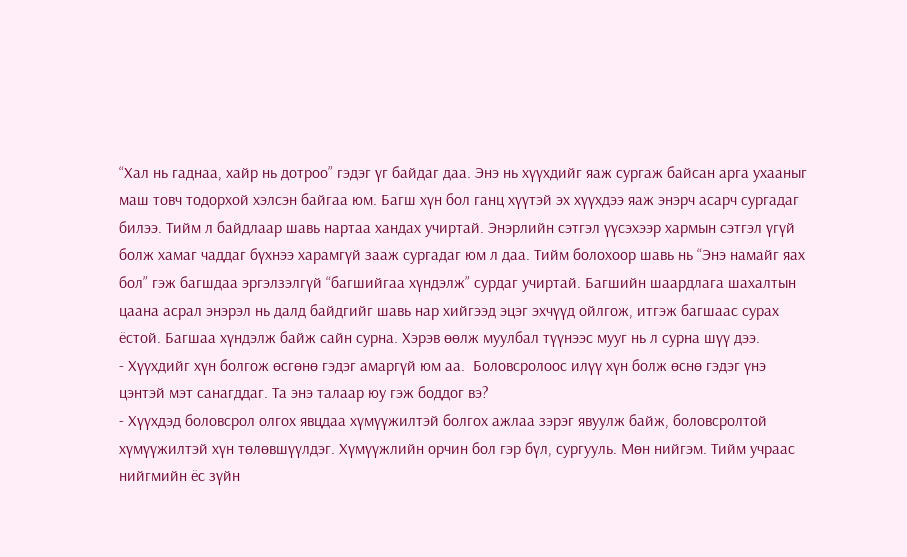“Хал нь гаднаа, хайр нь дотроо” гэдэг үг байдаг даа. Энэ нь хүүхдийг яаж сургаж байсан арга ухааныг маш товч тодорхой хэлсэн байгаа юм. Багш хүн бол ганц хүүтэй эх хүүхдээ яаж энэрч асарч сургадаг билээ. Тийм л байдлаар шавь нартаа хандах учиртай. Энэрлийн сэтгэл үүсэхээр хармын сэтгэл үгүй болж хамаг чаддаг бүхнээ харамгүй зааж сургадаг юм л даа. Тийм болохоор шавь нь “Энэ намайг яах бол” гэж багшдаа эргэлзэлгүй “багшийгаа хүндэлж” сурдаг учиртай. Багшийн шаардлага шахалтын цаана асрал энэрэл нь далд байдгийг шавь нар хийгээд эцэг эхчүүд ойлгож, итгэж багшаас сурах ёстой. Багшаа хүндэлж байж сайн сурна. Хэрэв өөлж муулбал түүнээс мууг нь л сурна шүү дээ.
- Хүүхдийг хүн болгож өсгөнө гэдэг амаргүй юм аа.  Боловсролоос илүү хүн болж өснө гэдэг үнэ цэнтэй мэт санагддаг. Та энэ талаар юу гэж боддог вэ?
- Хүүхдэд боловсрол олгох явцдаа хүмүүжилтэй болгох ажлаа зэрэг явуулж байж, боловсролтой хүмүүжилтэй хүн төлөвшүүлдэг. Хүмүүжлийн орчин бол гэр бүл, сургууль. Мөн нийгэм. Тийм учраас нийгмийн ёс зүйн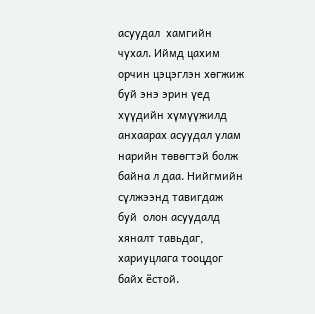асуудал  хамгийн чухал. Иймд цахим орчин цэцэглэн хөгжиж буй энэ эрин үед хүүдийн хүмүүжилд анхаарах асуудал улам нарийн төвөгтэй болж байна л даа. Нийгмийн сүлжээнд тавигдаж буй  олон асуудалд хяналт тавьдаг, хариуцлага тооцдог байх ёстой.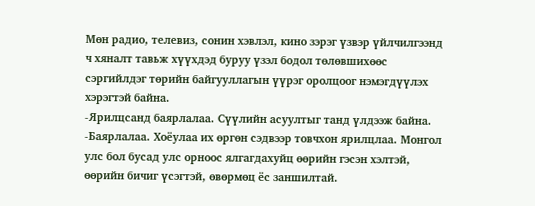Мөн радио, телевиз, сонин хэвлэл, кино зэрэг үзвэр үйлчилгээнд ч хяналт тавьж хүүхдэд буруу үзэл бодол төлөвшихөөс сэргийлдэг төрийн байгууллагын үүрэг оролцоог нэмэгдүүлэх хэрэгтэй байна.
-Ярилцсанд баярлалаа. Сүүлийн асуултыг танд үлдээж байна.
-Баярлалаа. Хоёулаа их өргөн сэдвээр товчхон ярилцлаа. Монгол улс бол бусад улс орноос ялгагдахуйц өөрийн гэсэн хэлтэй, өөрийн бичиг үсэгтэй, өвөрмөц ёс заншилтай.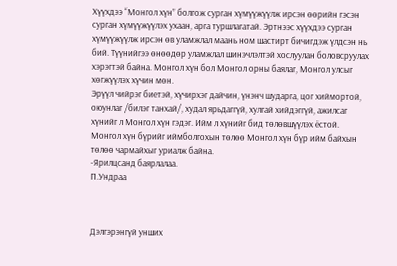Хүүхдээ “Монгол хүн” болгож сурган хүмүүжүүлж ирсэн өөрийн гэсэн сурган хүмүүжүүлэх ухаан, арга туршлагатай. Эртнээс хүүхдээ сурган хүмүүжүүлж ирсэн өв уламжлал маань ном шастирт бичигдэж үлдсэн нь бий. Түүнийгээ өнөөдөр уламжлал шинэчлэлтэй хослуулан боловсруулах хэрэгтэй байна. Монгол хүн бол Монгол орны баялаг, Монгол улсыг хөгжүүлэх хүчин мөн.
Эрүүл чийрэг биетэй, хүчирхэг дайчин, үнэнч шударга, цог хиймортой, оюунлаг /билэг танхай/, худал ярьдаггүй, хулгай хийдэггүй, ажилсаг хүнийг л Монгол хүн гэдэг. Ийм л хүнийг бид төлөвшүүлэх ёстой. Монгол хүн бүрийг иймболгохын төлөө Монгол хүн бүр ийм байхын төлөө чармайхыг уриалж байна.
-Ярилцсанд баярлалаа.
П.Ундраа



Дэлгэрэнгүй унших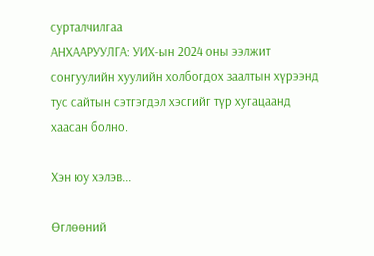сурталчилгаа
АНХААРУУЛГА: УИХ-ын 2024 оны ээлжит сонгуулийн хуулийн холбогдох заалтын хүрээнд тус сайтын сэтгэгдэл хэсгийг түр хугацаанд хаасан болно.

Хэн юу хэлэв...

Өглөөний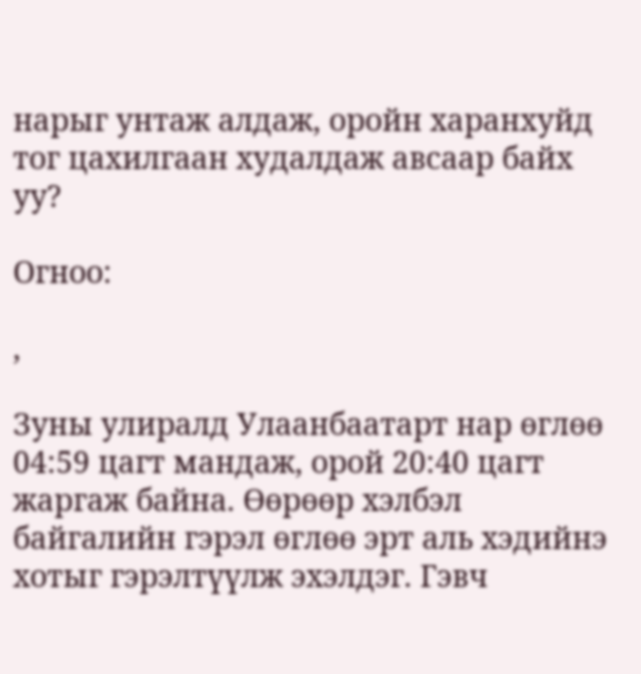нарыг унтаж алдаж, оройн харанхуйд тог цахилгаан худалдаж авсаар байх уу?

Огноо:

,

Зуны улиралд Улаанбаатарт нар өглөө 04:59 цагт мандаж, орой 20:40 цагт жаргаж байна. Өөрөөр хэлбэл байгалийн гэрэл өглөө эрт аль хэдийнэ хотыг гэрэлтүүлж эхэлдэг. Гэвч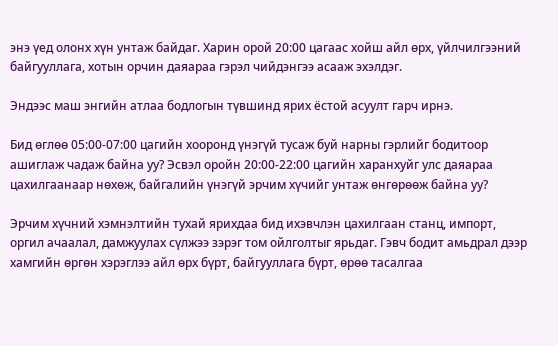энэ үед олонх хүн унтаж байдаг. Харин орой 20:00 цагаас хойш айл өрх, үйлчилгээний байгууллага, хотын орчин даяараа гэрэл чийдэнгээ асааж эхэлдэг.

Эндээс маш энгийн атлаа бодлогын түвшинд ярих ёстой асуулт гарч ирнэ.

Бид өглөө 05:00-07:00 цагийн хооронд үнэгүй тусаж буй нарны гэрлийг бодитоор ашиглаж чадаж байна уу? Эсвэл оройн 20:00-22:00 цагийн харанхуйг улс даяараа цахилгаанаар нөхөж, байгалийн үнэгүй эрчим хүчийг унтаж өнгөрөөж байна уу?

Эрчим хүчний хэмнэлтийн тухай ярихдаа бид ихэвчлэн цахилгаан станц, импорт, оргил ачаалал, дамжуулах сүлжээ зэрэг том ойлголтыг ярьдаг. Гэвч бодит амьдрал дээр хамгийн өргөн хэрэглээ айл өрх бүрт, байгууллага бүрт, өрөө тасалгаа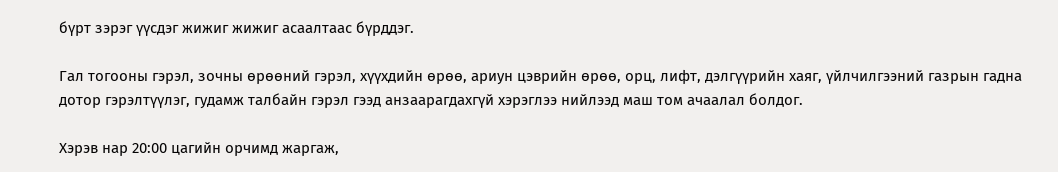бүрт зэрэг үүсдэг жижиг жижиг асаалтаас бүрддэг.

Гал тогооны гэрэл, зочны өрөөний гэрэл, хүүхдийн өрөө, ариун цэврийн өрөө, орц, лифт, дэлгүүрийн хаяг, үйлчилгээний газрын гадна дотор гэрэлтүүлэг, гудамж талбайн гэрэл гээд анзаарагдахгүй хэрэглээ нийлээд маш том ачаалал болдог.

Хэрэв нар 20:00 цагийн орчимд жаргаж,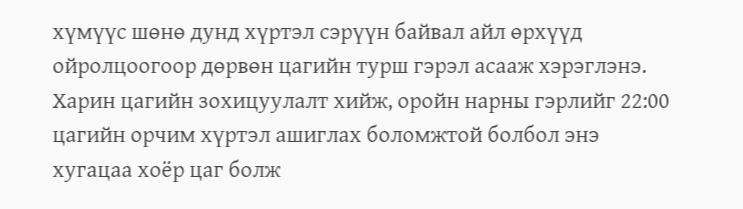хүмүүс шөнө дунд хүртэл сэрүүн байвал айл өрхүүд ойролцоогоор дөрвөн цагийн турш гэрэл асааж хэрэглэнэ. Харин цагийн зохицуулалт хийж, оройн нарны гэрлийг 22:00 цагийн орчим хүртэл ашиглах боломжтой болбол энэ хугацаа хоёр цаг болж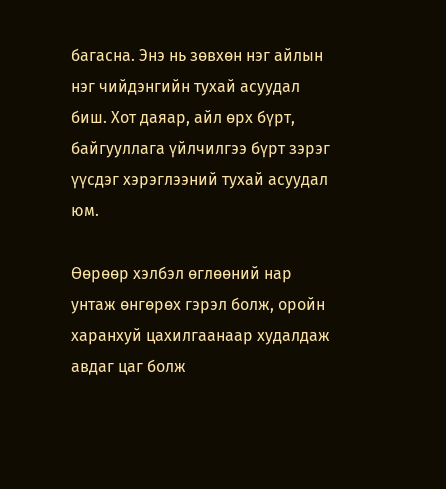багасна. Энэ нь зөвхөн нэг айлын нэг чийдэнгийн тухай асуудал биш. Хот даяар, айл өрх бүрт, байгууллага үйлчилгээ бүрт зэрэг үүсдэг хэрэглээний тухай асуудал юм.

Өөрөөр хэлбэл өглөөний нар унтаж өнгөрөх гэрэл болж, оройн харанхуй цахилгаанаар худалдаж авдаг цаг болж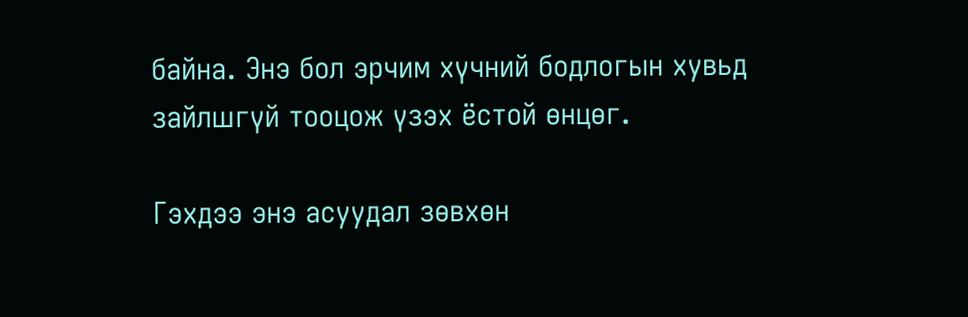байна. Энэ бол эрчим хүчний бодлогын хувьд зайлшгүй тооцож үзэх ёстой өнцөг.

Гэхдээ энэ асуудал зөвхөн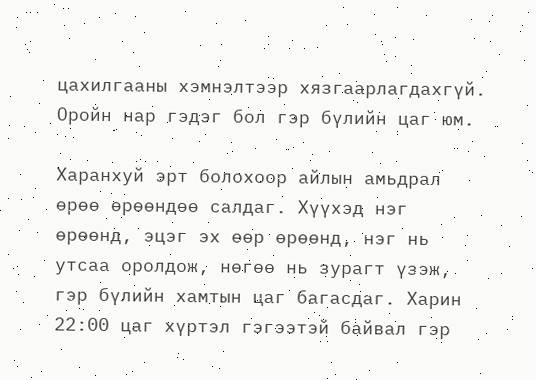цахилгааны хэмнэлтээр хязгаарлагдахгүй. Оройн нар гэдэг бол гэр бүлийн цаг юм.

Харанхуй эрт болохоор айлын амьдрал өрөө өрөөндөө салдаг. Хүүхэд нэг өрөөнд, эцэг эх өөр өрөөнд, нэг нь утсаа оролдож, нөгөө нь зурагт үзэж, гэр бүлийн хамтын цаг багасдаг. Харин 22:00 цаг хүртэл гэгээтэй байвал гэр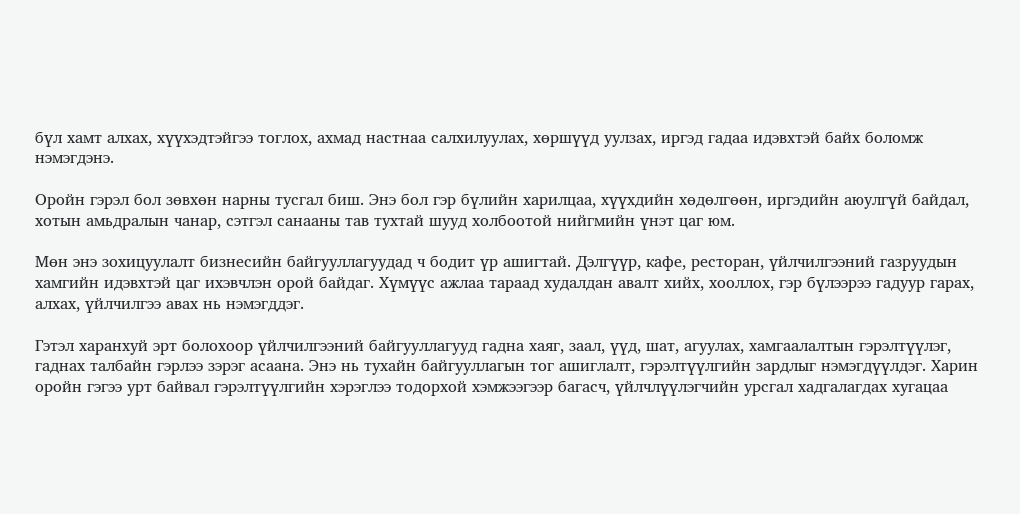бүл хамт алхах, хүүхэдтэйгээ тоглох, ахмад настнаа салхилуулах, хөршүүд уулзах, иргэд гадаа идэвхтэй байх боломж нэмэгдэнэ.

Оройн гэрэл бол зөвхөн нарны тусгал биш. Энэ бол гэр бүлийн харилцаа, хүүхдийн хөдөлгөөн, иргэдийн аюулгүй байдал, хотын амьдралын чанар, сэтгэл санааны тав тухтай шууд холбоотой нийгмийн үнэт цаг юм.

Мөн энэ зохицуулалт бизнесийн байгууллагуудад ч бодит үр ашигтай. Дэлгүүр, кафе, ресторан, үйлчилгээний газруудын хамгийн идэвхтэй цаг ихэвчлэн орой байдаг. Хүмүүс ажлаа тараад худалдан авалт хийх, хооллох, гэр бүлээрээ гадуур гарах, алхах, үйлчилгээ авах нь нэмэгддэг.

Гэтэл харанхуй эрт болохоор үйлчилгээний байгууллагууд гадна хаяг, заал, үүд, шат, агуулах, хамгаалалтын гэрэлтүүлэг, гаднах талбайн гэрлээ зэрэг асаана. Энэ нь тухайн байгууллагын тог ашиглалт, гэрэлтүүлгийн зардлыг нэмэгдүүлдэг. Харин оройн гэгээ урт байвал гэрэлтүүлгийн хэрэглээ тодорхой хэмжээгээр багасч, үйлчлүүлэгчийн урсгал хадгалагдах хугацаа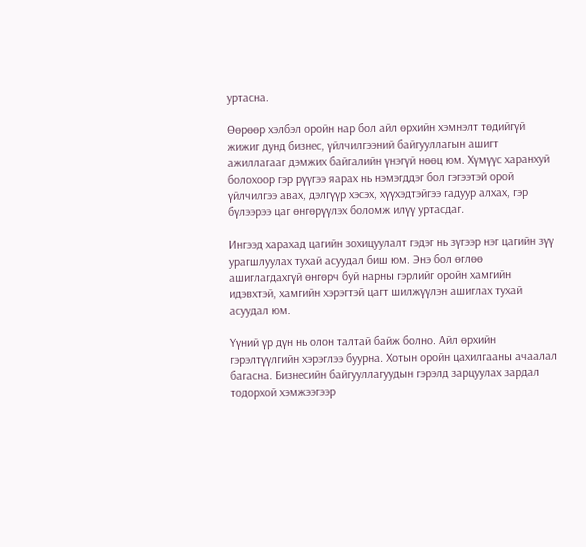уртасна.

Өөрөөр хэлбэл оройн нар бол айл өрхийн хэмнэлт төдийгүй жижиг дунд бизнес, үйлчилгээний байгууллагын ашигт ажиллагааг дэмжих байгалийн үнэгүй нөөц юм. Хүмүүс харанхуй болохоор гэр рүүгээ яарах нь нэмэгддэг бол гэгээтэй орой үйлчилгээ авах, дэлгүүр хэсэх, хүүхэдтэйгээ гадуур алхах, гэр бүлээрээ цаг өнгөрүүлэх боломж илүү уртасдаг.

Ингээд харахад цагийн зохицуулалт гэдэг нь зүгээр нэг цагийн зүү урагшлуулах тухай асуудал биш юм. Энэ бол өглөө ашиглагдахгүй өнгөрч буй нарны гэрлийг оройн хамгийн идэвхтэй, хамгийн хэрэгтэй цагт шилжүүлэн ашиглах тухай асуудал юм.

Үүний үр дүн нь олон талтай байж болно. Айл өрхийн гэрэлтүүлгийн хэрэглээ буурна. Хотын оройн цахилгааны ачаалал багасна. Бизнесийн байгууллагуудын гэрэлд зарцуулах зардал тодорхой хэмжээгээр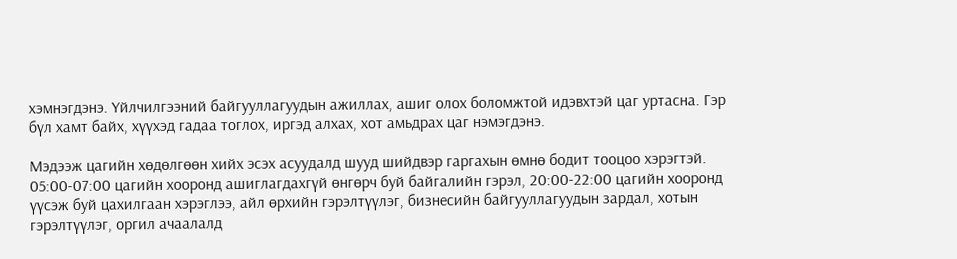хэмнэгдэнэ. Үйлчилгээний байгууллагуудын ажиллах, ашиг олох боломжтой идэвхтэй цаг уртасна. Гэр бүл хамт байх, хүүхэд гадаа тоглох, иргэд алхах, хот амьдрах цаг нэмэгдэнэ.

Мэдээж цагийн хөдөлгөөн хийх эсэх асуудалд шууд шийдвэр гаргахын өмнө бодит тооцоо хэрэгтэй. 05:00-07:00 цагийн хооронд ашиглагдахгүй өнгөрч буй байгалийн гэрэл, 20:00-22:00 цагийн хооронд үүсэж буй цахилгаан хэрэглээ, айл өрхийн гэрэлтүүлэг, бизнесийн байгууллагуудын зардал, хотын гэрэлтүүлэг, оргил ачаалалд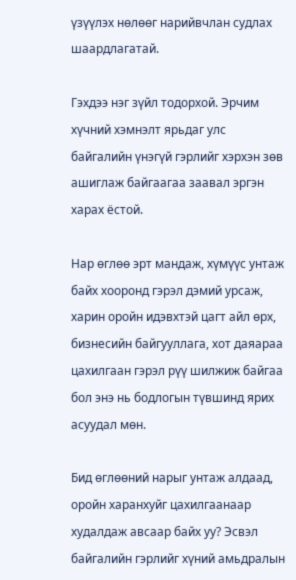үзүүлэх нөлөөг нарийвчлан судлах шаардлагатай.

Гэхдээ нэг зүйл тодорхой. Эрчим хүчний хэмнэлт ярьдаг улс байгалийн үнэгүй гэрлийг хэрхэн зөв ашиглаж байгаагаа заавал эргэн харах ёстой.

Нар өглөө эрт мандаж, хүмүүс унтаж байх хооронд гэрэл дэмий урсаж, харин оройн идэвхтэй цагт айл өрх, бизнесийн байгууллага, хот даяараа цахилгаан гэрэл рүү шилжиж байгаа бол энэ нь бодлогын түвшинд ярих асуудал мөн.

Бид өглөөний нарыг унтаж алдаад, оройн харанхуйг цахилгаанаар худалдаж авсаар байх уу? Эсвэл байгалийн гэрлийг хүний амьдралын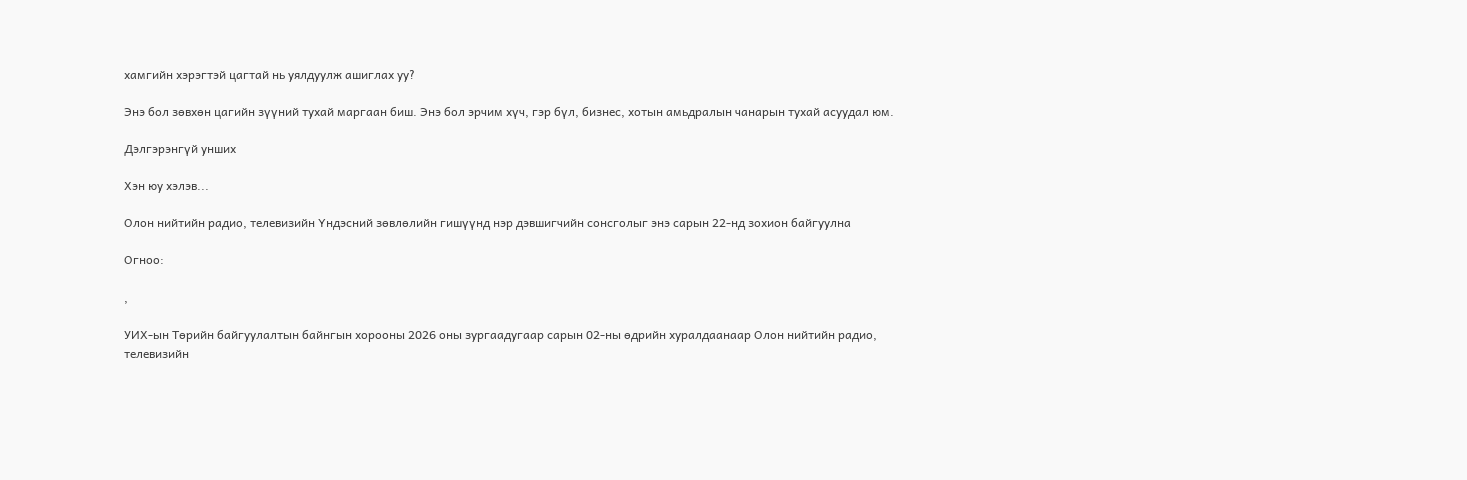хамгийн хэрэгтэй цагтай нь уялдуулж ашиглах уу?

Энэ бол зөвхөн цагийн зүүний тухай маргаан биш. Энэ бол эрчим хүч, гэр бүл, бизнес, хотын амьдралын чанарын тухай асуудал юм.

Дэлгэрэнгүй унших

Хэн юу хэлэв...

Олон нийтийн радио, телевизийн Үндэсний зөвлөлийн гишүүнд нэр дэвшигчийн сонсголыг энэ сарын 22-нд зохион байгуулна

Огноо:

,

УИХ-ын Төрийн байгуулалтын байнгын хорооны 2026 оны зургаадугаар сарын 02-ны өдрийн хуралдаанаар Олон нийтийн радио, телевизийн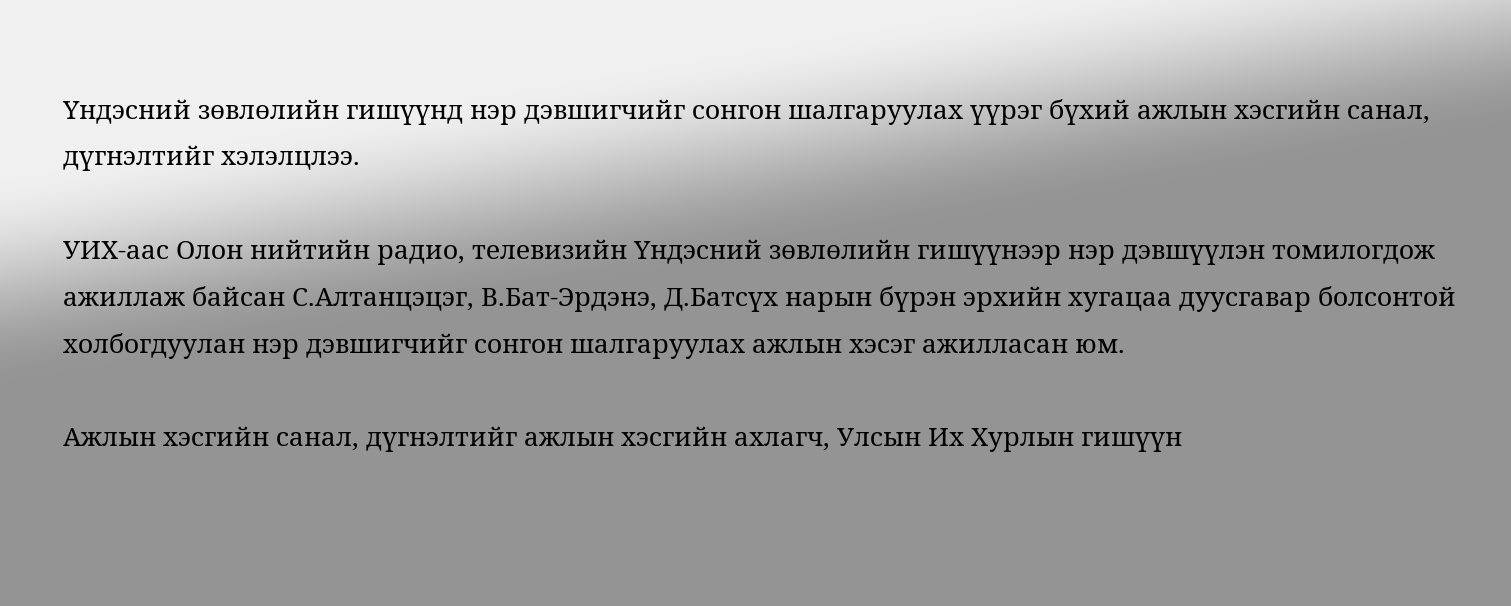Үндэсний зөвлөлийн гишүүнд нэр дэвшигчийг сонгон шалгаруулах үүрэг бүхий ажлын хэсгийн санал, дүгнэлтийг хэлэлцлээ.

УИХ-аас Олон нийтийн радио, телевизийн Үндэсний зөвлөлийн гишүүнээр нэр дэвшүүлэн томилогдож ажиллаж байсан С.Алтанцэцэг, В.Бат-Эрдэнэ, Д.Батсүх нарын бүрэн эрхийн хугацаа дуусгавар болсонтой холбогдуулан нэр дэвшигчийг сонгон шалгаруулах ажлын хэсэг ажилласан юм.

Ажлын хэсгийн санал, дүгнэлтийг ажлын хэсгийн ахлагч, Улсын Их Хурлын гишүүн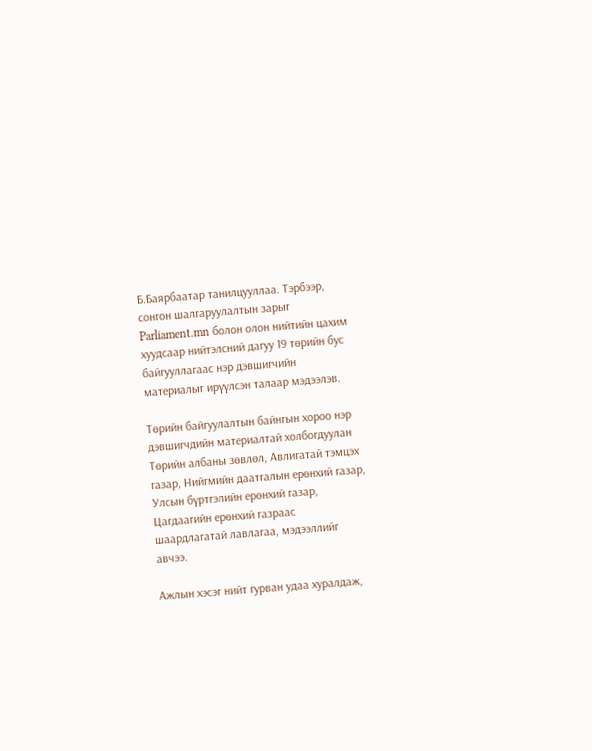Б.Баярбаатар танилцууллаа. Тэрбээр, сонгон шалгаруулалтын зарыг Parliament.mn болон олон нийтийн цахим хуудсаар нийтэлсний дагуу 19 төрийн бус байгууллагаас нэр дэвшигчийн материалыг ирүүлсэн талаар мэдээлэв.

Төрийн байгуулалтын байнгын хороо нэр дэвшигчдийн материалтай холбогдуулан Төрийн албаны зөвлөл, Авлигатай тэмцэх газар, Нийгмийн даатгалын ерөнхий газар, Улсын бүртгэлийн ерөнхий газар, Цагдаагийн ерөнхий газраас шаардлагатай лавлагаа, мэдээллийг авчээ.

Ажлын хэсэг нийт гурван удаа хуралдаж,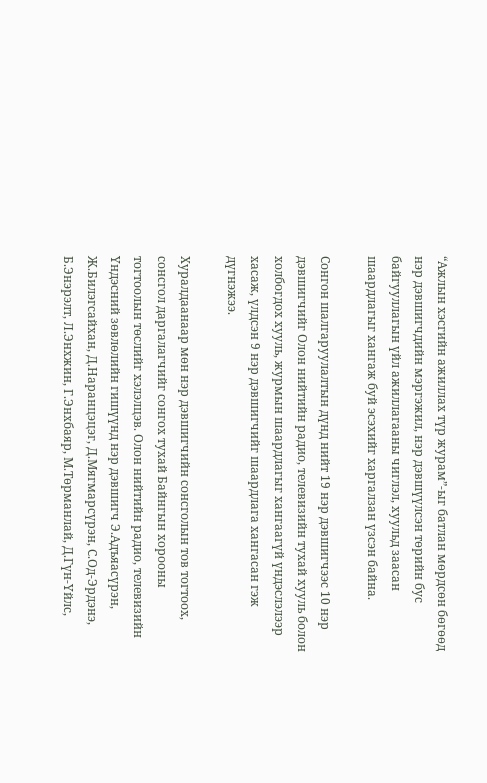“Ажлын хэсгийн ажиллах түр журам”-ыг батлан мөрдсөн бөгөөд нэр дэвшигчдийн мэргэжил, нэр дэвшүүлсэн төрийн бус байгууллагын үйл ажиллагааны чиглэл, хуульд заасан шаардлагыг хангаж буй эсэхийг харгалзан үзсэн байна.

Сонгон шалгаруулалтын дүнд нийт 19 нэр дэвшигчээс 10 нэр дэвшигчийг Олон нийтийн радио, телевизийн тухай хууль болон холбогдох хууль, журмын шаардлагыг хангаагүй үндэслэлээр хасаж, үлдсэн 9 нэр дэвшигчийг шаардлага хангасан гэж дүгнэжээ.

Хуралдаанаар мөн нэр дэвшигчийн сонсголын тов тогтоох, сонсгол даргалагчийг сонгох тухай Байнгын хорооны тогтоолын төслийг хэлэлцэв. Олон нийтийн радио, телевизийн Үндэсний зөвлөлийн гишүүнд нэр дэвшигч Э.Адъяасүрэн, Ж.Билэгсайхан, Д.Наранцэцэг, Д.Мягмарсүрэн, С.Од-Эрдэнэ, Б.Энэрэлт, Л.Энхжин, Г.Энхбаяр, М.Төрманлай, Д.Гүн-Үйлс,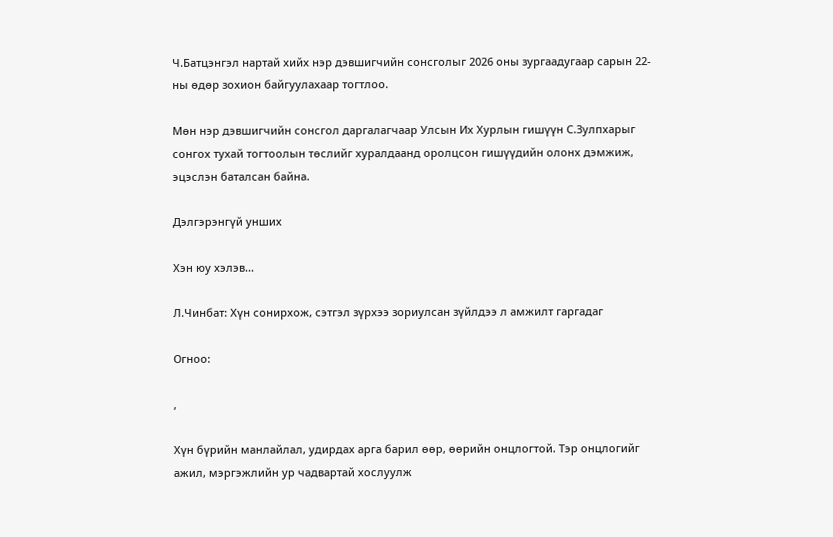Ч.Батцэнгэл нартай хийх нэр дэвшигчийн сонсголыг 2026 оны зургаадугаар сарын 22-ны өдөр зохион байгуулахаар тогтлоо.

Мөн нэр дэвшигчийн сонсгол даргалагчаар Улсын Их Хурлын гишүүн С.Зулпхарыг сонгох тухай тогтоолын төслийг хуралдаанд оролцсон гишүүдийн олонх дэмжиж, эцэслэн баталсан байна.

Дэлгэрэнгүй унших

Хэн юу хэлэв...

Л.Чинбат: Хүн сонирхож, сэтгэл зүрхээ зориулсан зүйлдээ л амжилт гаргадаг

Огноо:

,

Хүн бүрийн манлайлал, удирдах арга барил өөр, өөрийн онцлогтой. Тэр онцлогийг ажил, мэргэжлийн ур чадвартай хослуулж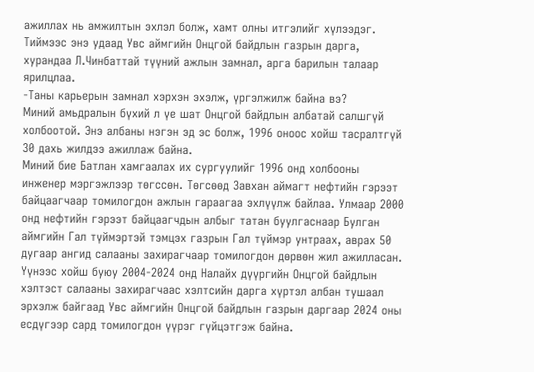ажиллах нь амжилтын эхлэл болж, хамт олны итгэлийг хүлээдэг. Тиймээс энэ удаад Увс аймгийн Онцгой байдлын газрын дарга, хурандаа Л.Чинбаттай түүний ажлын замнал, арга барилын талаар ярилцлаа.
-Таны карьерын замнал хэрхэн эхэлж, үргэлжилж байна вэ?
Миний амьдралын бүхий л үе шат Онцгой байдлын албатай салшгүй холбоотой. Энэ албаны нэгэн эд эс болж, 1996 оноос хойш тасралтгүй 30 дахь жилдээ ажиллаж байна.
Миний бие Батлан хамгаалах их сургуулийг 1996 онд холбооны инженер мэргэжлээр төгссөн. Төгсөөд Завхан аймагт нефтийн гэрээт байцаагчаар томилогдон ажлын гараагаа эхлүүлж байлаа. Улмаар 2000 онд нефтийн гэрээт байцаагчдын албыг татан буулгаснаар Булган аймгийн Гал түймэртэй тэмцэх газрын Гал түймэр унтраах, аврах 50 дугаар ангид салааны захирагчаар томилогдон дөрвөн жил ажилласан. Үүнээс хойш буюу 2004-2024 онд Налайх дүүргийн Онцгой байдлын хэлтэст салааны захирагчаас хэлтсийн дарга хүртэл албан тушаал эрхэлж байгаад Увс аймгийн Онцгой байдлын газрын даргаар 2024 оны есдүгээр сард томилогдон үүрэг гүйцэтгэж байна.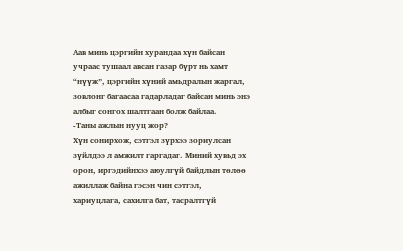Аав минь цэргийн хурандаа хүн байсан учраас тушаал авсан газар бүрт нь хамт “нүүж”, цэргийн хүний амьдралын жаргал, зовлонг багаасаа гадарладаг байсан минь энэ албыг сонгох шалтгаан болж байлаа.
-Таны ажлын нууц жор?
Хүн сонирхож, сэтгэл зүрхээ зориулсан зүйлдээ л амжилт гаргадаг. Миний хувьд эх орон, иргэдийнхээ аюулгүй байдлын төлөө ажиллаж байна гэсэн чин сэтгэл, хариуцлага, сахилга бат, тасралтгүй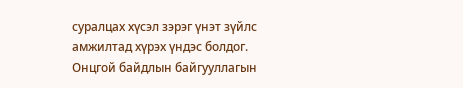суралцах хүсэл зэрэг үнэт зүйлс амжилтад хүрэх үндэс болдог. Онцгой байдлын байгууллагын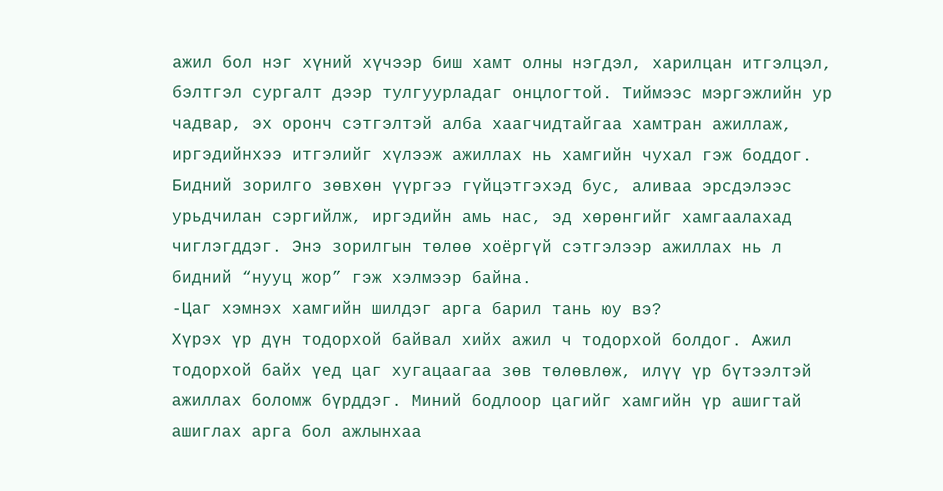ажил бол нэг хүний хүчээр биш хамт олны нэгдэл, харилцан итгэлцэл, бэлтгэл сургалт дээр тулгуурладаг онцлогтой. Тиймээс мэргэжлийн ур чадвар, эх оронч сэтгэлтэй алба хаагчидтайгаа хамтран ажиллаж, иргэдийнхээ итгэлийг хүлээж ажиллах нь хамгийн чухал гэж боддог.
Бидний зорилго зөвхөн үүргээ гүйцэтгэхэд бус, аливаа эрсдэлээс урьдчилан сэргийлж, иргэдийн амь нас, эд хөрөнгийг хамгаалахад чиглэгддэг. Энэ зорилгын төлөө хоёргүй сэтгэлээр ажиллах нь л бидний “нууц жор” гэж хэлмээр байна.
-Цаг хэмнэх хамгийн шилдэг арга барил тань юу вэ?
Хүрэх үр дүн тодорхой байвал хийх ажил ч тодорхой болдог. Ажил тодорхой байх үед цаг хугацаагаа зөв төлөвлөж, илүү үр бүтээлтэй ажиллах боломж бүрддэг. Миний бодлоор цагийг хамгийн үр ашигтай ашиглах арга бол ажлынхаа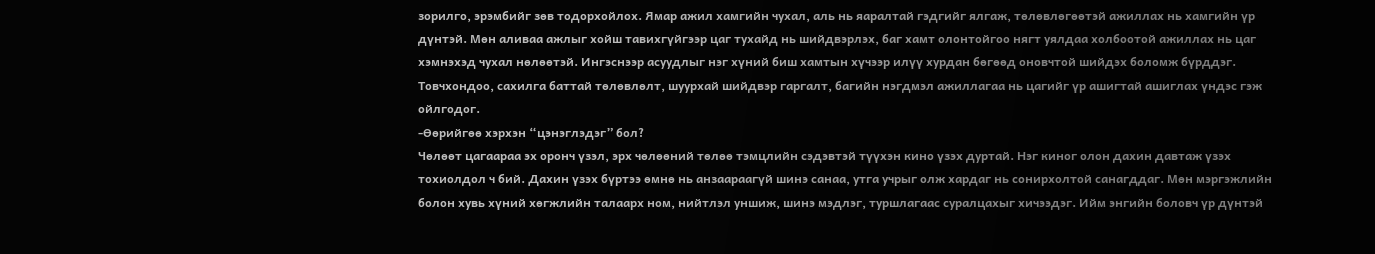зорилго, эрэмбийг зөв тодорхойлох. Ямар ажил хамгийн чухал, аль нь яаралтай гэдгийг ялгаж, төлөвлөгөөтэй ажиллах нь хамгийн үр дүнтэй. Мөн аливаа ажлыг хойш тавихгүйгээр цаг тухайд нь шийдвэрлэх, баг хамт олонтойгоо нягт уялдаа холбоотой ажиллах нь цаг хэмнэхэд чухал нөлөөтэй. Ингэснээр асуудлыг нэг хүний биш хамтын хүчээр илүү хурдан бөгөөд оновчтой шийдэх боломж бүрддэг. Товчхондоо, сахилга баттай төлөвлөлт, шуурхай шийдвэр гаргалт, багийн нэгдмэл ажиллагаа нь цагийг үр ашигтай ашиглах үндэс гэж ойлгодог.
-Өөрийгөө хэрхэн “цэнэглэдэг” бол?
Чөлөөт цагаараа эх оронч үзэл, эрх чөлөөний төлөө тэмцлийн сэдэвтэй түүхэн кино үзэх дуртай. Нэг киног олон дахин давтаж үзэх тохиолдол ч бий. Дахин үзэх бүртээ өмнө нь анзаараагүй шинэ санаа, утга учрыг олж хардаг нь сонирхолтой санагддаг. Мөн мэргэжлийн болон хувь хүний хөгжлийн талаарх ном, нийтлэл уншиж, шинэ мэдлэг, туршлагаас суралцахыг хичээдэг. Ийм энгийн боловч үр дүнтэй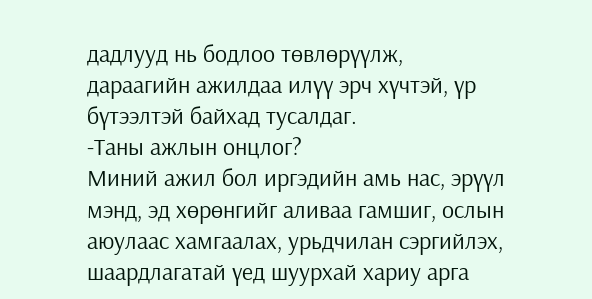дадлууд нь бодлоо төвлөрүүлж, дараагийн ажилдаа илүү эрч хүчтэй, үр бүтээлтэй байхад тусалдаг.
-Таны ажлын онцлог?
Миний ажил бол иргэдийн амь нас, эрүүл мэнд, эд хөрөнгийг аливаа гамшиг, ослын аюулаас хамгаалах, урьдчилан сэргийлэх, шаардлагатай үед шуурхай хариу арга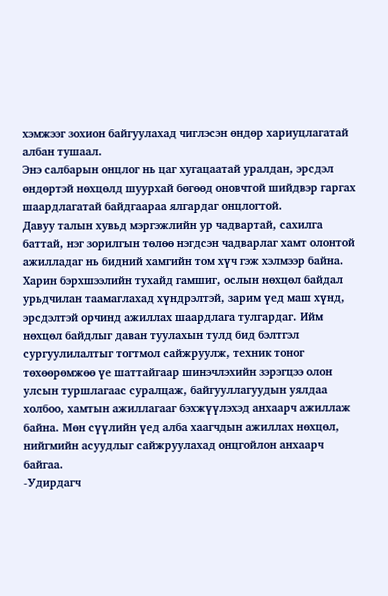хэмжээг зохион байгуулахад чиглэсэн өндөр хариуцлагатай албан тушаал.
Энэ салбарын онцлог нь цаг хугацаатай уралдан, эрсдэл өндөртэй нөхцөлд шуурхай бөгөөд оновчтой шийдвэр гаргах шаардлагатай байдгаараа ялгардаг онцлогтой.
Давуу талын хувьд мэргэжлийн ур чадвартай, сахилга баттай, нэг зорилгын төлөө нэгдсэн чадварлаг хамт олонтой ажилладаг нь бидний хамгийн том хүч гэж хэлмээр байна. Харин бэрхшээлийн тухайд гамшиг, ослын нөхцөл байдал урьдчилан таамаглахад хүндрэлтэй, зарим үед маш хүнд, эрсдэлтэй орчинд ажиллах шаардлага тулгардаг. Ийм нөхцөл байдлыг даван туулахын тулд бид бэлтгэл сургуулилалтыг тогтмол сайжруулж, техник тоног төхөөрөмжөө үе шаттайгаар шинэчлэхийн зэрэгцээ олон улсын туршлагаас суралцаж, байгууллагуудын уялдаа холбоо, хамтын ажиллагааг бэхжүүлэхэд анхаарч ажиллаж байна. Мөн сүүлийн үед алба хаагчдын ажиллах нөхцөл, нийгмийн асуудлыг сайжруулахад онцгойлон анхаарч байгаа.
-Удирдагч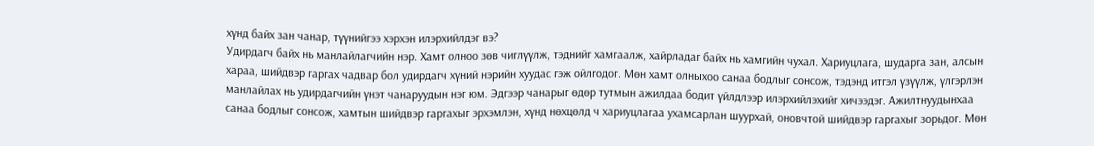хүнд байх зан чанар, түүнийгээ хэрхэн илэрхийлдэг вэ?
Удирдагч байх нь манлайлагчийн нэр. Хамт олноо зөв чиглүүлж, тэднийг хамгаалж, хайрладаг байх нь хамгийн чухал. Хариуцлага, шударга зан, алсын хараа, шийдвэр гаргах чадвар бол удирдагч хүний нэрийн хуудас гэж ойлгодог. Мөн хамт олныхоо санаа бодлыг сонсож, тэдэнд итгэл үзүүлж, үлгэрлэн манлайлах нь удирдагчийн үнэт чанаруудын нэг юм. Эдгээр чанарыг өдөр тутмын ажилдаа бодит үйлдлээр илэрхийлэхийг хичээдэг. Ажилтнуудынхаа санаа бодлыг сонсож, хамтын шийдвэр гаргахыг эрхэмлэн, хүнд нөхцөлд ч хариуцлагаа ухамсарлан шуурхай, оновчтой шийдвэр гаргахыг зорьдог. Мөн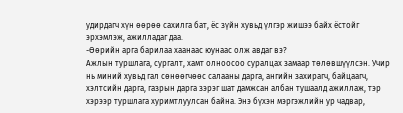удирдагч хүн өөрөө сахилга бат, ёс зүйн хувьд үлгэр жишээ байх ёстойг эрхэмлэж, ажилладаг даа.
-Өөрийн арга барилаа хаанаас юунаас олж авдаг вэ?
Ажлын туршлага, сургалт, хамт олноосоо суралцах замаар төлөвшүүлсэн. Учир нь миний хувьд гал сөнөөгчөөс салааны дарга, ангийн захирагч, байцаагч, хэлтсийн дарга, газрын дарга зэрэг шат дамжсан албан тушаалд ажиллаж, тэр хэрээр туршлага хуримтлуулсан байна. Энэ бүхэн мэргэжлийн ур чадвар,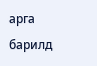арга барилд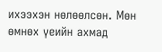ихээхэн нөлөөлсөн. Мөн өмнөх үеийн ахмад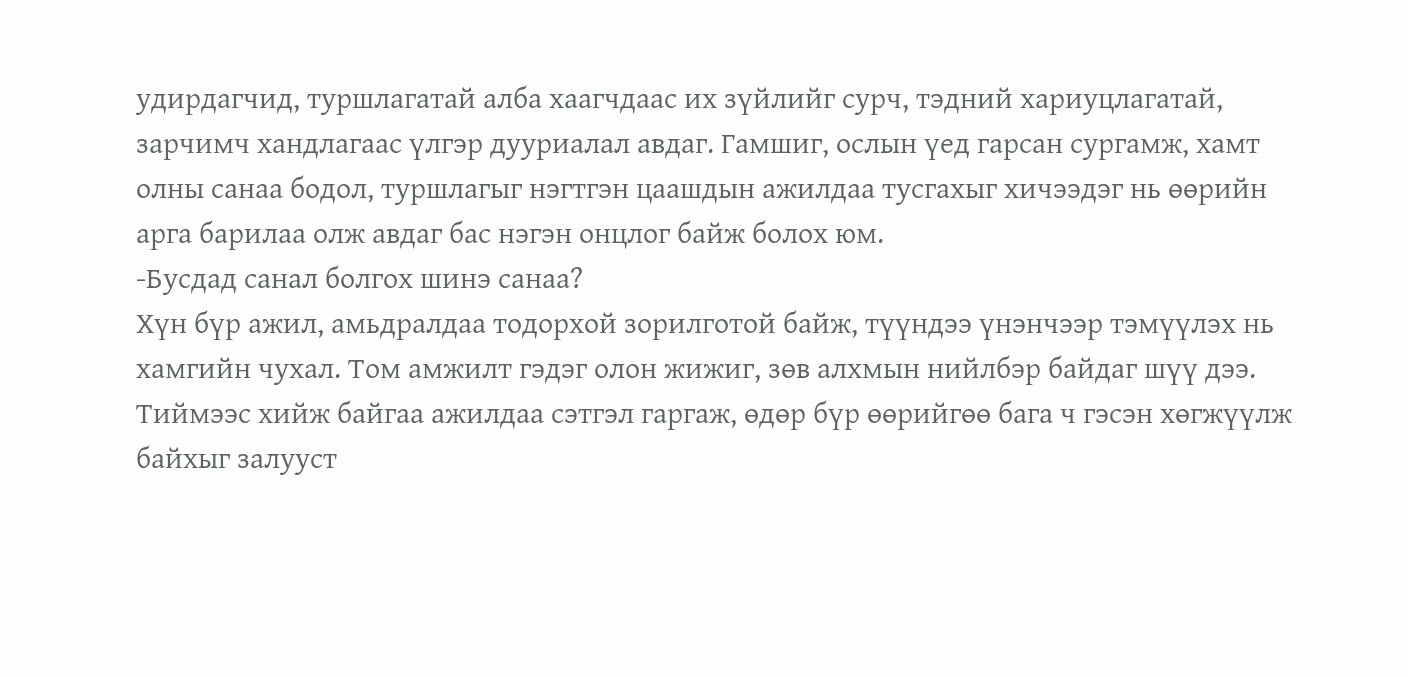удирдагчид, туршлагатай алба хаагчдаас их зүйлийг сурч, тэдний хариуцлагатай, зарчимч хандлагаас үлгэр дууриалал авдаг. Гамшиг, ослын үед гарсан сургамж, хамт олны санаа бодол, туршлагыг нэгтгэн цаашдын ажилдаа тусгахыг хичээдэг нь өөрийн арга барилаа олж авдаг бас нэгэн онцлог байж болох юм.
-Бусдад санал болгох шинэ санаа?
Хүн бүр ажил, амьдралдаа тодорхой зорилготой байж, түүндээ үнэнчээр тэмүүлэх нь хамгийн чухал. Том амжилт гэдэг олон жижиг, зөв алхмын нийлбэр байдаг шүү дээ. Тиймээс хийж байгаа ажилдаа сэтгэл гаргаж, өдөр бүр өөрийгөө бага ч гэсэн хөгжүүлж байхыг залууст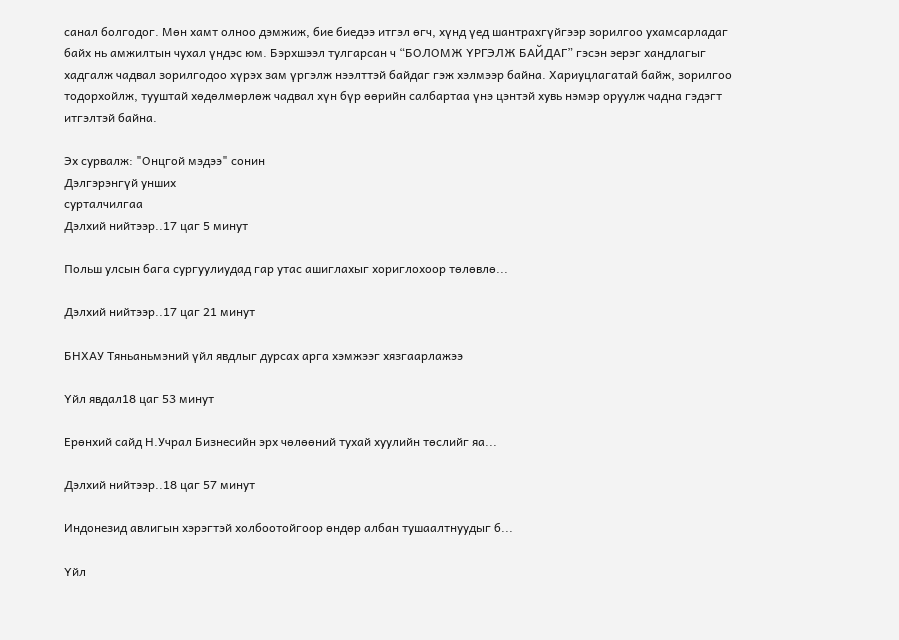санал болгодог. Мөн хамт олноо дэмжиж, бие биедээ итгэл өгч, хүнд үед шантрахгүйгээр зорилгоо ухамсарладаг байх нь амжилтын чухал үндэс юм. Бэрхшээл тулгарсан ч “БОЛОМЖ ҮРГЭЛЖ БАЙДАГ” гэсэн эерэг хандлагыг хадгалж чадвал зорилгодоо хүрэх зам үргэлж нээлттэй байдаг гэж хэлмээр байна. Хариуцлагатай байж, зорилгоо тодорхойлж, тууштай хөдөлмөрлөж чадвал хүн бүр өөрийн салбартаа үнэ цэнтэй хувь нэмэр оруулж чадна гэдэгт итгэлтэй байна.

Эх сурвалж: "Онцгой мэдээ" сонин
Дэлгэрэнгүй унших
сурталчилгаа
Дэлхий нийтээр..17 цаг 5 минут

Польш улсын бага сургуулиудад гар утас ашиглахыг хориглохоор төлөвлө...

Дэлхий нийтээр..17 цаг 21 минут

БНХАУ Тяньаньмэний үйл явдлыг дурсах арга хэмжээг хязгаарлажээ

Үйл явдал18 цаг 53 минут

Ерөнхий сайд Н.Учрал Бизнесийн эрх чөлөөний тухай хуулийн төслийг яа...

Дэлхий нийтээр..18 цаг 57 минут

Индонезид авлигын хэрэгтэй холбоотойгоор өндөр албан тушаалтнуудыг б...

Үйл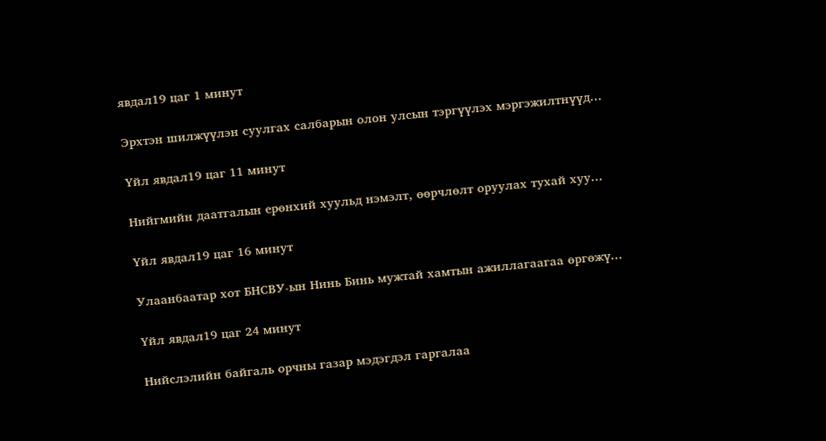явдал19 цаг 1 минут

Эрхтэн шилжүүлэн суулгах салбарын олон улсын тэргүүлэх мэргэжилтнүүд...

Үйл явдал19 цаг 11 минут

Нийгмийн даатгалын ерөнхий хуульд нэмэлт, өөрчлөлт оруулах тухай хуу...

Үйл явдал19 цаг 16 минут

Улаанбаатар хот БНСВУ-ын Нинь Бинь мужтай хамтын ажиллагаагаа өргөжү...

Үйл явдал19 цаг 24 минут

Нийслэлийн байгаль орчны газар мэдэгдэл гаргалаа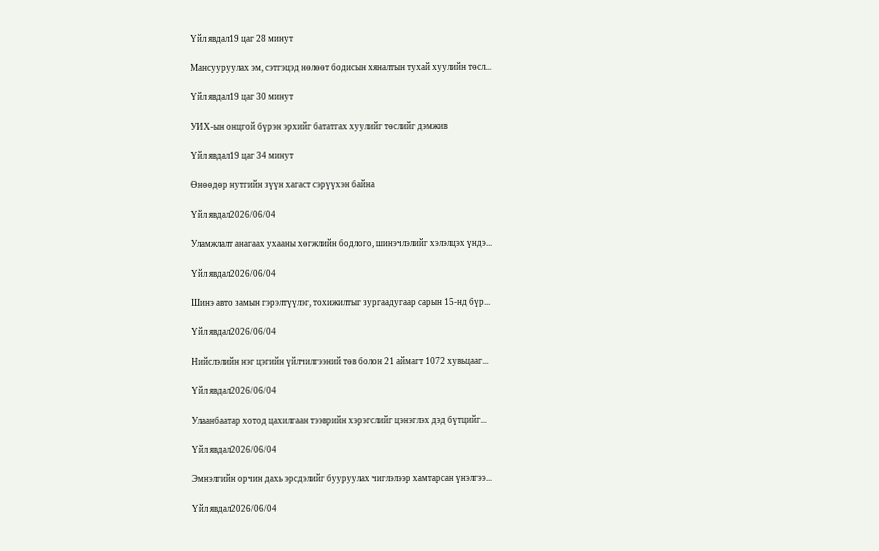Үйл явдал19 цаг 28 минут

Мансууруулах эм, сэтгэцэд нөлөөт бодисын хяналтын тухай хуулийн төсл...

Үйл явдал19 цаг 30 минут

УИХ-ын онцгой бүрэн эрхийг бататгах хуулийг төслийг дэмжив

Үйл явдал19 цаг 34 минут

Өнөөдөр нутгийн зүүн хагаст сэрүүхэн байна

Үйл явдал2026/06/04

Уламжлалт анагаах ухааны хөгжлийн бодлого, шинэчлэлийг хэлэлцэх үндэ...

Үйл явдал2026/06/04

Шинэ авто замын гэрэлтүүлэг, тохижилтыг зургаадугаар сарын 15-нд бүр...

Үйл явдал2026/06/04

Нийслэлийн нэг цэгийн үйлчилгээний төв болон 21 аймагт 1072 хувьцааг...

Үйл явдал2026/06/04

Улаанбаатар хотод цахилгаан тээврийн хэрэгслийг цэнэглэх дэд бүтцийг...

Үйл явдал2026/06/04

Эмнэлгийн орчин дахь эрсдэлийг бууруулах чиглэлээр хамтарсан үнэлгээ...

Үйл явдал2026/06/04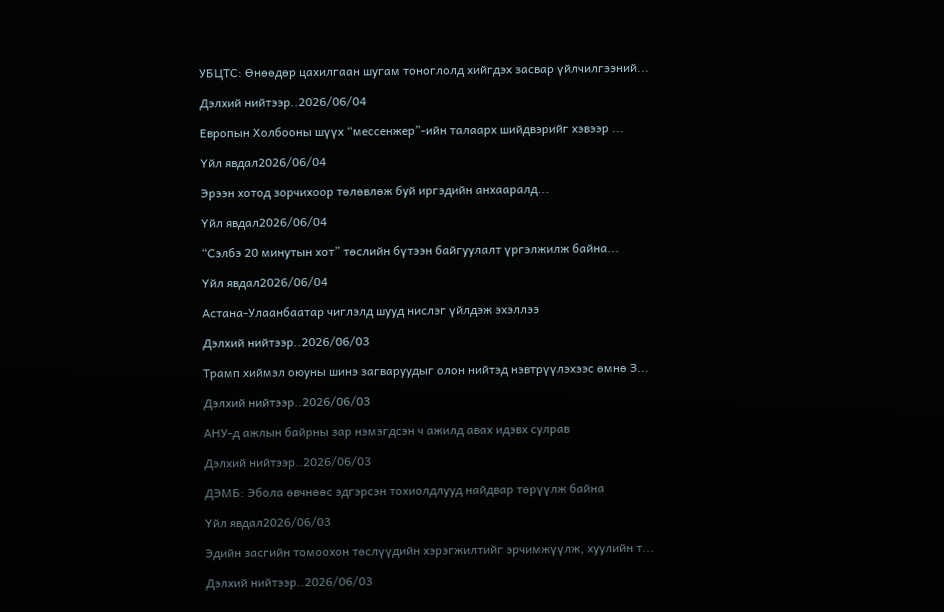УБЦТС: Өнөөдөр цахилгаан шугам тоноглолд хийгдэх засвар үйлчилгээний...

Дэлхий нийтээр..2026/06/04

Европын Холбооны шүүх “мессенжер”-ийн талаарх шийдвэрийг хэвээр ...

Үйл явдал2026/06/04

Эрээн хотод зорчихоор төлөвлөж буй иргэдийн анхааралд...

Үйл явдал2026/06/04

“Сэлбэ 20 минутын хот” төслийн бүтээн байгуулалт үргэлжилж байна...

Үйл явдал2026/06/04

Астана-Улаанбаатар чиглэлд шууд нислэг үйлдэж эхэллээ

Дэлхий нийтээр..2026/06/03

Трамп хиймэл оюуны шинэ загваруудыг олон нийтэд нэвтрүүлэхээс өмнө З...

Дэлхий нийтээр..2026/06/03

АНУ-д ажлын байрны зар нэмэгдсэн ч ажилд авах идэвх сулрав

Дэлхий нийтээр..2026/06/03

ДЭМБ: Эбола өвчнөөс эдгэрсэн тохиолдлууд найдвар төрүүлж байна

Үйл явдал2026/06/03

Эдийн засгийн томоохон төслүүдийн хэрэгжилтийг эрчимжүүлж, хуулийн т...

Дэлхий нийтээр..2026/06/03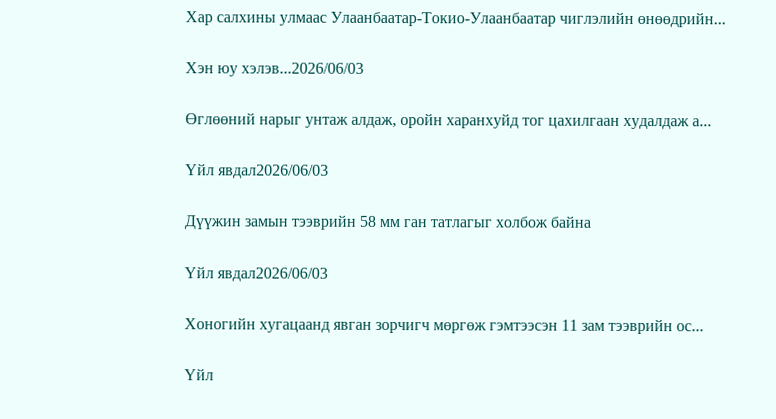Хар салхины улмаас Улаанбаатар-Токио-Улаанбаатар чиглэлийн өнөөдрийн...

Хэн юу хэлэв...2026/06/03

Өглөөний нарыг унтаж алдаж, оройн харанхуйд тог цахилгаан худалдаж а...

Үйл явдал2026/06/03

Дүүжин замын тээврийн 58 мм ган татлагыг холбож байна

Үйл явдал2026/06/03

Хоногийн хугацаанд явган зорчигч мөргөж гэмтээсэн 11 зам тээврийн ос...

Үйл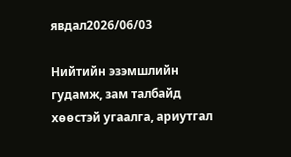явдал2026/06/03

Нийтийн эзэмшлийн гудамж, зам талбайд хөөстэй угаалга, ариутгал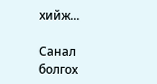хийж...

Санал болгох